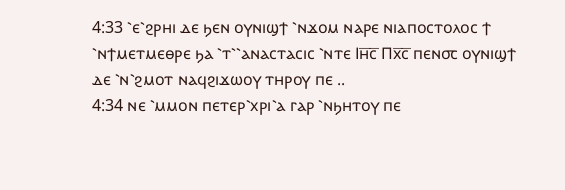4:33 ⳿ⲉ⳿ϩⲣⲏⲓ ⲇⲉ ϧⲉⲛ ⲟⲩⲛⲓϣϯ ⳿ⲛϫⲟⲙ ⲛⲁⲣⲉ ⲛⲓⲁⲡⲟⲥⲧⲟⲗⲟⲥ ϯ ⳿ⲛϯⲙⲉⲧⲙⲉⲑⲣⲉ ϧⲁ ⳿ⲧ⳿⳿ⲁⲛⲁⲥⲧⲁⲥⲓⲥ ⳿ⲛⲧⲉ Ⲓⲏ̅ⲥ̅ Ⲡⲭ̅ⲥ̅ ⲡⲉⲛ⳪ ⲟⲩⲛⲓϣϯ ⲇⲉ ⳿ⲛ⳿ϩⲙⲟⲧ ⲛⲁϥϩⲓϫⲱⲟⲩ ⲧⲏⲣⲟⲩ ⲡⲉ ..
4:34 ⲛⲉ ⳿ⲙⲙⲟⲛ ⲡⲉⲧⲉⲣ⳿ⲭⲣⲓ⳿ⲁ ⲅⲁⲣ ⳿ⲛϧⲏⲧⲟⲩ ⲡⲉ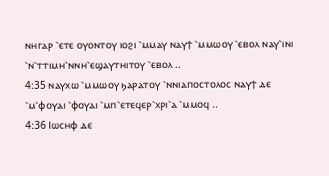ⲛⲏⲅⲁⲣ ⳿ⲉⲧⲉ ⲟⲩⲟⲛⲧⲟⲩ ⲓⲟϩⲓ ⳿ⲙⲙⲁⲩ ⲛⲁⲩϯ ⳿ⲙⲙⲱⲟⲩ ⳿ⲉⲃⲟⲗ ⲛⲁⲩ⳿ⲓⲛⲓ ⳿ⲛ⳿ⲧⲧⲓⲙⲏ⳿ⲛⲛⲏ⳿ⲉϣⲁⲩⲧⲏⲓⲧⲟⲩ ⳿ⲉⲃⲟⲗ ..
4:35 ⲛⲁⲩⲭⲱ ⳿ⲙⲙⲱⲟⲩ ϧⲁⲣⲁⲧⲟⲩ ⳿ⲛⲛⲓⲁⲡⲟⲥⲧⲟⲗⲟⲥ ⲛⲁⲩϯ ⲇⲉ ⳿ⲙ⳿ⲫⲟⲩⲁⲓ ⳿ⲫⲟⲩⲁⲓ ⳿ⲙⲡ⳿ⲉⲧⲉϥⲉⲣ⳿ⲭⲣⲓ⳿ⲁ ⳿ⲙⲙⲟϥ ..
4:36 Ⲓⲱⲥⲏⲫ ⲇⲉ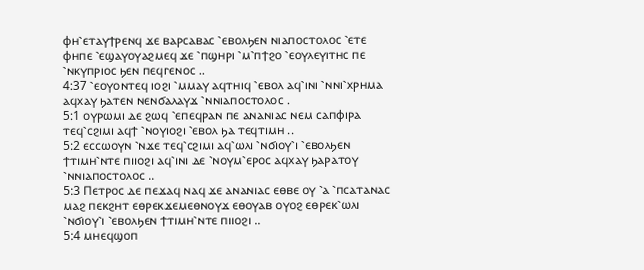ⲫⲏ⳿ⲉⲧⲁⲩϯⲣⲉⲛϥ ϫⲉ ⲃⲁⲣⲥⲁⲃⲁⲥ ⳿ⲉⲃⲟⲗϧⲉⲛ ⲛⲓⲁⲡⲟⲥⲧⲟⲗⲟⲥ ⳿ⲉⲧⲉ ⲫⲏⲡⲉ ⳿ⲉϣⲁⲩⲟⲩⲁϩⲙⲉϥ ϫⲉ ⳿ⲡϣⲏⲣⲓ ⳿ⲙ⳿ⲡϯϩⲟ ⳿ⲉⲟⲩⲗⲉⲩⲓⲧⲏⲥ ⲡⲉ ⳿ⲛⲕⲩⲡⲣⲓⲟⲥ ϧⲉⲛ ⲡⲉϥⲅⲉⲛⲟⲥ ..
4:37 ⳿ⲉⲟⲩⲟⲛⲧⲉϥ ⲓⲟϩⲓ ⳿ⲙⲙⲁⲩ ⲁϥⲧⲏⲓϥ ⳿ⲉⲃⲟⲗ ⲁϥ⳿ⲓⲛⲓ ⳿ⲛⲛⲓ⳿ⲭⲣⲏⲙⲁ ⲁϥⲭⲁⲩ ϧⲁⲧⲉⲛ ⲛⲉⲛϭⲁⲗⲁⲩϫ ⳿ⲛⲛⲓⲁⲡⲟⲥⲧⲟⲗⲟⲥ .
5:1 ⲟⲩⲣⲱⲙⲓ ⲇⲉ ϩⲱϥ ⳿ⲉⲡⲉϥⲣⲁⲛ ⲡⲉ ⲁⲛⲁⲛⲓⲁⲥ ⲛⲉⲙ ⲥⲁⲡⲫⲓⲣⲁ ⲧⲉϥ⳿ⲥϩⲓⲙⲓ ⲁϥϯ ⳿ⲛⲟⲩⲓⲟϩⲓ ⳿ⲉⲃⲟⲗ ϧⲁ ⲧⲉϥⲧⲓⲙⲏ ..
5:2 ⲉⲥⲥⲱⲟⲩⲛ ⳿ⲛϫⲉ ⲧⲉϥ⳿ⲥϩⲓⲙⲓ ⲁϥ⳿ⲱⲗⲓ ⳿ⲛϭⲓⲟⲩ⳿ⲓ ⳿ⲉⲃⲟⲗϧⲉⲛ ϯⲧⲓⲙⲏ⳿ⲛⲧⲉ ⲡⲓⲓⲟϩⲓ ⲁϥ⳿ⲓⲛⲓ ⲇⲉ ⳿ⲛⲟⲩⲙ⳿ⲉⲣⲟⲥ ⲁϥⲭⲁⲩ ϧⲁⲣⲁⲧⲟⲩ ⳿ⲛⲛⲓⲁⲡⲟⲥⲧⲟⲗⲟⲥ ..
5:3 Ⲡⲉⲧⲣⲟⲥ ⲇⲉ ⲡⲉϫⲁϥ ⲛⲁϥ ϫⲉ ⲁⲛⲁⲛⲓⲁⲥ ⲉⲑⲃⲉ ⲟⲩ ⳿ⲁ ⳿ⲡⲥⲁⲧⲁⲛⲁⲥ ⲙⲁϩ ⲡⲉⲕϩⲏⲧ ⲉⲑⲣⲉⲕϫⲉⲙⲉⲑⲛⲟⲩϫ ⲉⲑⲟⲩⲁⲃ ⲟⲩⲟϩ ⲉⲑⲣⲉⲕ⳿ⲱⲗⲓ ⳿ⲛϭⲓⲟⲩ⳿ⲓ ⳿ⲉⲃⲟⲗϧⲉⲛ ϯⲧⲓⲙⲏ⳿ⲛⲧⲉ ⲡⲓⲓⲟϩⲓ ..
5:4 ⲙⲏⲉϥϣⲟⲡ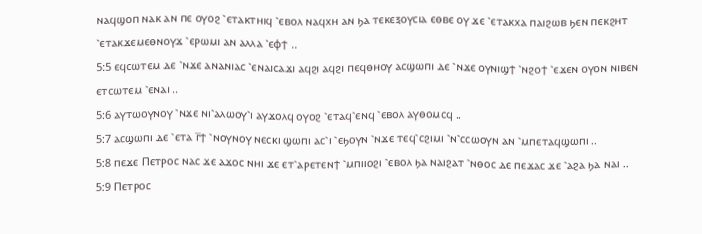ⲛⲁϥϣⲟⲡ ⲛⲁⲕ ⲁⲛ ⲡⲉ ⲟⲩⲟϩ ⳿ⲉⲧⲁⲕⲧⲏⲓϥ ⳿ⲉⲃⲟⲗ ⲛⲁϥⲭⲏ ⲁⲛ ϧⲁ ⲧⲉⲕⲉⲝⲟⲩⲥⲓⲁ ⲉⲑⲃⲉ ⲟⲩ ϫⲉ ⳿ⲉⲧⲁⲕⲭⲁ ⲡⲁⲓϩⲱⲃ ϧⲉⲛ ⲡⲉⲕϩⲏⲧ ⳿ⲉⲧⲁⲕϫⲉⲙⲉⲑⲛⲟⲩϫ ⳿ⲉⲣⲱⲙⲓ ⲁⲛ ⲁⲗⲗⲁ ⳿ⲉⲫϯ ..
5:5 ⲉϥⲥⲱⲧⲉⲙ ⲇⲉ ⳿ⲛϫⲉ ⲁⲛⲁⲛⲓⲁⲥ ⳿ⲉⲛⲁⲓⲥⲁϫⲓ ⲁϥϩⲓ ⲁϥϩⲓ ⲡⲉϥⲑⲏⲟⲩ ⲁⲥϣⲱⲡⲓ ⲇⲉ ⳿ⲛϫⲉ ⲟⲩⲛⲓϣϯ ⳿ⲛϩⲟϯ ⳿ⲉϫⲉⲛ ⲟⲩⲟⲛ ⲛⲓⲃⲉⲛ ⲉⲧⲥⲱⲧⲉⲙ ⳿ⲉⲛⲁⲓ ..
5:6 ⲁⲩⲧⲱⲟⲩⲛⲟⲩ ⳿ⲛϫⲉ ⲛⲓ⳿ⲁⲗⲱⲟⲩ⳿ⲓ ⲁⲩϫⲟⲗϥ ⲟⲩⲟϩ ⳿ⲉⲧⲁϥ⳿ⲉⲛϥ ⳿ⲉⲃⲟⲗ ⲁⲩⲑⲟⲙⲥϥ ..
5:7 ⲁⲥϣⲱⲡⲓ ⲇⲉ ⳿ⲉⲧⲁ ⲅ̅ϯ ⳿ⲛⲟⲩⲛⲟⲩ ⲛⲉⲥⲕⲓ ϣⲱⲡⲓ ⲁⲥ⳿ⲓ ⳿ⲉϧⲟⲩⲛ ⳿ⲛϫⲉ ⲧⲉϥ⳿ⲥϩⲓⲙⲓ ⳿ⲛ⳿ⲥⲥⲱⲟⲩⲛ ⲁⲛ ⳿ⲙⲡⲉⲧⲁϥϣⲱⲡⲓ ..
5:8 ⲡⲉϫⲉ Ⲡⲉⲧⲣⲟⲥ ⲛⲁⲥ ϫⲉ ⲁϫⲟⲥ ⲛⲏⲓ ϫⲉ ⲉⲧ⳿ⲁⲣⲉⲧⲉⲛϯ ⳿ⲙⲡⲓⲓⲟϩⲓ ⳿ⲉⲃⲟⲗ ϧⲁ ⲛⲁⲓϩⲁⲧ ⳿ⲛⲑⲟⲥ ⲇⲉ ⲡⲉϫⲁⲥ ϫⲉ ⳿ⲁϩⲁ ϧⲁ ⲛⲁⲓ ..
5:9 Ⲡⲉⲧⲣⲟⲥ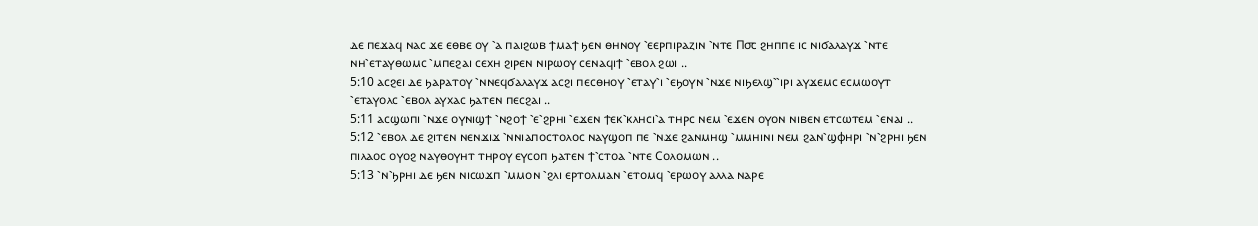ⲇⲉ ⲡⲉϫⲁϥ ⲛⲁⲥ ϫⲉ ⲉⲑⲃⲉ ⲟⲩ ⳿ⲁ ⲡⲁⲓϩⲱⲃ ϯⲙⲁϯ ϧⲉⲛ ⲑⲏⲛⲟⲩ ⳿ⲉⲉⲣⲡⲓⲣⲁⲍⲓⲛ ⳿ⲛⲧⲉ Ⲡ⳪ ϩⲏⲡⲡⲉ ⲓⲥ ⲛⲓϭⲁⲗⲁⲩϫ ⳿ⲛⲧⲉ ⲛⲏ⳿ⲉⲧⲁⲩⲑⲱⲙⲥ ⳿ⲙⲡⲉϩⲁⲓ ⲥⲉⲭⲏ ϩⲓⲣⲉⲛ ⲛⲓⲣⲱⲟⲩ ⲥⲉⲛⲁϥⲓϯ ⳿ⲉⲃⲟⲗ ϩⲱⲓ ..
5:10 ⲁⲥϩⲉⲓ ⲇⲉ ϧⲁⲣⲁⲧⲟⲩ ⳿ⲛⲛⲉϥϭⲁⲗⲁⲩϫ ⲁⲥϩⲓ ⲡⲉⲥⲑⲏⲟⲩ ⳿ⲉⲧⲁⲩ⳿ⲓ ⳿ⲉϧⲟⲩⲛ ⳿ⲛϫⲉ ⲛⲓϧⲉⲗϣ⳿⳿ⲓⲣⲓ ⲁⲩϫⲉⲙⲥ ⲉⲥⲙⲱⲟⲩⲧ ⳿ⲉⲧⲁⲩⲟⲗⲥ ⳿ⲉⲃⲟⲗ ⲁⲩⲭⲁⲥ ϧⲁⲧⲉⲛ ⲡⲉⲥϩⲁⲓ ..
5:11 ⲁⲥϣⲱⲡⲓ ⳿ⲛϫⲉ ⲟⲩⲛⲓϣϯ ⳿ⲛϩⲟϯ ⳿ⲉ⳿ϩⲣⲏⲓ ⳿ⲉϫⲉⲛ ϯⲉⲕ⳿ⲕⲗⲏⲥⲓ⳿ⲁ ⲧⲏⲣⲥ ⲛⲉⲙ ⳿ⲉϫⲉⲛ ⲟⲩⲟⲛ ⲛⲓⲃⲉⲛ ⲉⲧⲥⲱⲧⲉⲙ ⳿ⲉⲛⲁⲓ ..
5:12 ⳿ⲉⲃⲟⲗ ⲇⲉ ϩⲓⲧⲉⲛ ⲛⲉⲛϫⲓϫ ⳿ⲛⲛⲓⲁⲡⲟⲥⲧⲟⲗⲟⲥ ⲛⲁⲩϣⲟⲡ ⲡⲉ ⳿ⲛϫⲉ ϩⲁⲛⲙⲏϣ ⳿ⲙⲙⲏⲓⲛⲓ ⲛⲉⲙ ϩⲁⲛ⳿ϣⲫⲏⲣⲓ ⳿ⲛ⳿ϩⲣⲏⲓ ϧⲉⲛ ⲡⲓⲗⲁⲟⲥ ⲟⲩⲟϩ ⲛⲁⲩⲑⲟⲩⲏⲧ ⲧⲏⲣⲟⲩ ⲉⲩⲥⲟⲡ ϧⲁⲧⲉⲛ ϯ⳿ⲥⲧⲟⲁ ⳿ⲛⲧⲉ Ⲥⲟⲗⲟⲙⲱⲛ ..
5:13 ⳿ⲛ⳿ϧⲣⲏⲓ ⲇⲉ ϧⲉⲛ ⲛⲓⲥⲱϫⲡ ⳿ⲙⲙⲟⲛ ⳿ϩⲗⲓ ⲉⲣⲧⲟⲗⲙⲁⲛ ⳿ⲉⲧⲟⲙϥ ⳿ⲉⲣⲱⲟⲩ ⲁⲗⲗⲁ ⲛⲁⲣⲉ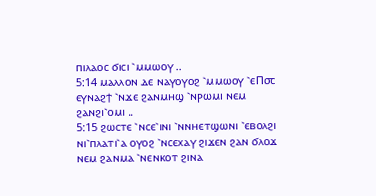ⲡⲓⲗⲁⲟⲥ ϭⲓⲥⲓ ⳿ⲙⲙⲱⲟⲩ ..
5:14 ⲙⲁⲗⲗⲟⲛ ⲇⲉ ⲛⲁⲩⲟⲩⲟϩ ⳿ⲙⲙⲱⲟⲩ ⳿ⲉⲠ⳪ ⲉⲩⲛⲁϩϯ ⳿ⲛϫⲉ ϩⲁⲛⲙⲏϣ ⳿ⲛⲣⲱⲙⲓ ⲛⲉⲙ ϩⲁⲛϩⲓ⳿ⲟⲙⲓ ..
5:15 ϩⲱⲥⲧⲉ ⳿ⲛⲥⲉ⳿ⲓⲛⲓ ⳿ⲛⲛⲏⲉⲧϣⲱⲛⲓ ⳿ⲉⲃⲟⲗϩⲓ ⲛⲓ⳿ⲡⲗⲁⲧⲓ⳿ⲁ ⲟⲩⲟϩ ⳿ⲛⲥⲉⲭⲁⲩ ϩⲓϫⲉⲛ ϩⲁⲛ ϭⲗⲟϫ ⲛⲉⲙ ϩⲁⲛⲙⲁ ⳿ⲛⲉⲛⲕⲟⲧ ϩⲓⲛⲁ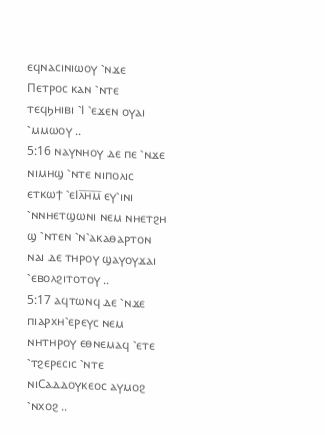ⲉϥⲛⲁⲥⲓⲛⲓⲱⲟⲩ ⳿ⲛϫⲉ Ⲡⲉⲧⲣⲟⲥ ⲕⲁⲛ ⳿ⲛⲧⲉ ⲧⲉϥϧⲏⲓⲃⲓ ⳿Ⲓ ⳿ⲉϫⲉⲛ ⲟⲩⲁⲓ ⳿ⲙⲙⲱⲟⲩ ..
5:16 ⲛⲁⲩⲛⲏⲟⲩ ⲇⲉ ⲡⲉ ⳿ⲛϫⲉ ⲛⲓⲙⲏϣ ⳿ⲛⲧⲉ ⲛⲓⲡⲟⲗⲓⲥ ⲉⲧⲕⲱϯ ⳿ⲉⲒⲗ̅ⲏ̅ⲙ̅ ⲉⲩ⳿ⲓⲛⲓ ⳿ⲛⲛⲏⲉⲧϣⲱⲛⲓ ⲛⲉⲙ ⲛⲏⲉⲧϩⲏ ϣ ⳿ⲛⲧⲉⲛ ⳿ⲛ⳿ⲁⲕⲁⲑⲁⲣⲧⲟⲛ ⲛⲁⲓ ⲇⲉ ⲧⲏⲣⲟⲩ ϣⲁⲩⲟⲩϫⲁⲓ ⳿ⲉⲃⲟⲗϩⲓⲧⲟⲧⲟⲩ ..
5:17 ⲁϥⲧⲱⲛϥ ⲇⲉ ⳿ⲛϫⲉ ⲡⲓⲁⲣⲭⲏ⳿ⲉⲣⲉⲩⲥ ⲛⲉⲙ ⲛⲏⲧⲏⲣⲟⲩ ⲉⲑⲛⲉⲙⲁϥ ⳿ⲉⲧⲉ ⳿ⲧϩⲉⲣⲉⲥⲓⲥ ⳿ⲛⲧⲉ ⲛⲓⲤⲁⲇⲇⲟⲩⲕⲉⲟⲥ ⲁⲩⲙⲟϩ ⳿ⲛⲭⲟϩ ..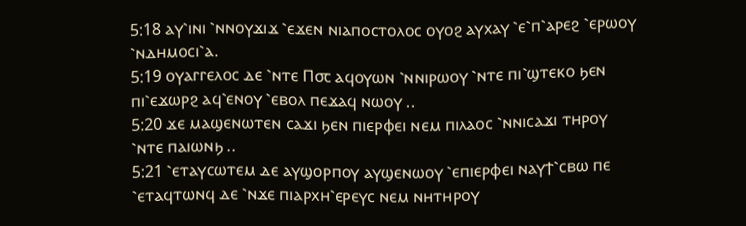5:18 ⲁⲩ⳿ⲓⲛⲓ ⳿ⲛⲛⲟⲩϫⲓϫ ⳿ⲉϫⲉⲛ ⲛⲓⲁⲡⲟⲥⲧⲟⲗⲟⲥ ⲟⲩⲟϩ ⲁⲩⲭⲁⲩ ⳿ⲉ⳿ⲡ⳿ⲁⲣⲉϩ ⳿ⲉⲣⲱⲟⲩ ⳿ⲛⲇⲏⲙⲟⲥⲓ⳿ⲁ.
5:19 ⲟⲩⲁⲅⲅⲉⲗⲟⲥ ⲇⲉ ⳿ⲛⲧⲉ Ⲡ⳪ ⲁϥⲟⲩⲱⲛ ⳿ⲛⲛⲓⲣⲱⲟⲩ ⳿ⲛⲧⲉ ⲡⲓ⳿ϣⲧⲉⲕⲟ ϧⲉⲛ ⲡⲓ⳿ⲉϫⲱⲣϩ ⲁϥ⳿ⲉⲛⲟⲩ ⳿ⲉⲃⲟⲗ ⲡⲉϫⲁϥ ⲛⲱⲟⲩ ..
5:20 ϫⲉ ⲙⲁϣⲉⲛⲱⲧⲉⲛ ⲥⲁϫⲓ ϧⲉⲛ ⲡⲓⲉⲣⲫⲉⲓ ⲛⲉⲙ ⲡⲓⲗⲁⲟⲥ ⳿ⲛⲛⲓⲥⲁϫⲓ ⲧⲏⲣⲟⲩ ⳿ⲛⲧⲉ ⲡⲁⲓⲱⲛϧ ..
5:21 ⳿ⲉⲧⲁⲩⲥⲱⲧⲉⲙ ⲇⲉ ⲁⲩϣⲟⲣⲡⲟⲩ ⲁⲩϣⲉⲛⲱⲟⲩ ⳿ⲉⲡⲓⲉⲣⲫⲉⲓ ⲛⲁⲩϯ⳿ⲥⲃⲱ ⲡⲉ ⳿ⲉⲧⲁϥⲧⲱⲛϥ ⲇⲉ ⳿ⲛϫⲉ ⲡⲓⲁⲣⲭⲏ⳿ⲉⲣⲉⲩⲥ ⲛⲉⲙ ⲛⲏⲧⲏⲣⲟⲩ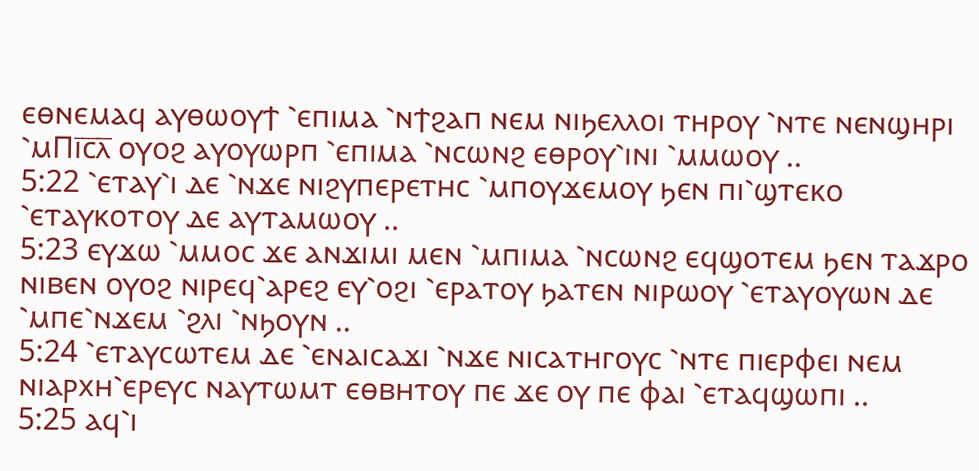ⲉⲑⲛⲉⲙⲁϥ ⲁⲩⲑⲱⲟⲩϯ ⳿ⲉⲡⲓⲙⲁ ⳿ⲛϯϩⲁⲡ ⲛⲉⲙ ⲛⲓϧⲉⲗⲗⲟⲓ ⲧⲏⲣⲟⲩ ⳿ⲛⲧⲉ ⲛⲉⲛϣⲏⲣⲓ ⳿ⲙⲠⲓ̅ⲥ̅ⲗ̅ ⲟⲩⲟϩ ⲁⲩⲟⲩⲱⲣⲡ ⳿ⲉⲡⲓⲙⲁ ⳿ⲛⲥⲱⲛϩ ⲉⲑⲣⲟⲩ⳿ⲓⲛⲓ ⳿ⲙⲙⲱⲟⲩ ..
5:22 ⳿ⲉⲧⲁⲩ⳿ⲓ ⲇⲉ ⳿ⲛϫⲉ ⲛⲓϩⲩⲡⲉⲣⲉⲧⲏⲥ ⳿ⲙⲡⲟⲩϫⲉⲙⲟⲩ ϧⲉⲛ ⲡⲓ⳿ϣⲧⲉⲕⲟ ⳿ⲉⲧⲁⲩⲕⲟⲧⲟⲩ ⲇⲉ ⲁⲩⲧⲁⲙⲱⲟⲩ ..
5:23 ⲉⲩϫⲱ ⳿ⲙⲙⲟⲥ ϫⲉ ⲁⲛϫⲓⲙⲓ ⲙⲉⲛ ⳿ⲙⲡⲓⲙⲁ ⳿ⲛⲥⲱⲛϩ ⲉϥϣⲟⲧⲉⲙ ϧⲉⲛ ⲧⲁϫⲣⲟ ⲛⲓⲃⲉⲛ ⲟⲩⲟϩ ⲛⲓⲣⲉϥ⳿ⲁⲣⲉϩ ⲉⲩ⳿ⲟϩⲓ ⳿ⲉⲣⲁⲧⲟⲩ ϧⲁⲧⲉⲛ ⲛⲓⲣⲱⲟⲩ ⳿ⲉⲧⲁⲩⲟⲩⲱⲛ ⲇⲉ ⳿ⲙⲡⲉ⳿ⲛϫⲉⲙ ⳿ϩⲗⲓ ⳿ⲛϧⲟⲩⲛ ..
5:24 ⳿ⲉⲧⲁⲩⲥⲱⲧⲉⲙ ⲇⲉ ⳿ⲉⲛⲁⲓⲥⲁϫⲓ ⳿ⲛϫⲉ ⲛⲓⲥⲁⲧⲏⲅⲟⲩⲥ ⳿ⲛⲧⲉ ⲡⲓⲉⲣⲫⲉⲓ ⲛⲉⲙ ⲛⲓⲁⲣⲭⲏ⳿ⲉⲣⲉⲩⲥ ⲛⲁⲩⲧⲱⲙⲧ ⲉⲑⲃⲏⲧⲟⲩ ⲡⲉ ϫⲉ ⲟⲩ ⲡⲉ ⲫⲁⲓ ⳿ⲉⲧⲁϥϣⲱⲡⲓ ..
5:25 ⲁϥ⳿ⲓ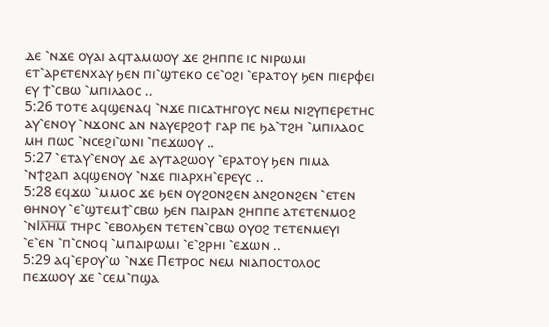ⲇⲉ ⳿ⲛϫⲉ ⲟⲩⲁⲓ ⲁϥⲧⲁⲙⲱⲟⲩ ϫⲉ ϩⲏⲡⲡⲉ ⲓⲥ ⲛⲓⲣⲱⲙⲓ ⲉⲧ⳿ⲁⲣⲉⲧⲉⲛⲭⲁⲩ ϧⲉⲛ ⲡⲓ⳿ϣⲧⲉⲕⲟ ⲥⲉ⳿ⲟϩⲓ ⳿ⲉⲣⲁⲧⲟⲩ ϧⲉⲛ ⲡⲓⲉⲣⲫⲉⲓ ⲉⲩ ϯ⳿ⲥⲃⲱ ⳿ⲙⲡⲓⲗⲁⲟⲥ ..
5:26 ⲧⲟⲧⲉ ⲁϥϣⲉⲛⲁϥ ⳿ⲛϫⲉ ⲡⲓⲥⲁⲧⲏⲅⲟⲩⲥ ⲛⲉⲙ ⲛⲓϩⲩⲡⲉⲣⲉⲧⲏⲥ ⲁⲩ⳿ⲉⲛⲟⲩ ⳿ⲛϫⲟⲛⲥ ⲁⲛ ⲛⲁⲩⲉⲣϩⲟϯ ⲅⲁⲣ ⲡⲉ ϧⲁ⳿ⲧϩⲏ ⳿ⲙⲡⲓⲗⲁⲟⲥ ⲙⲏ ⲡⲱⲥ ⳿ⲛⲥⲉϩⲓ⳿ⲱⲛⲓ ⳿ⲡⲉϫⲱⲟⲩ ..
5:27 ⳿ⲉⲧⲁⲩ⳿ⲉⲛⲟⲩ ⲇⲉ ⲁⲩⲧⲁϩⲱⲟⲩ ⳿ⲉⲣⲁⲧⲟⲩ ϧⲉⲛ ⲡⲓⲙⲁ ⳿ⲛϯϩⲁⲡ ⲁϥϣⲉⲛⲟⲩ ⳿ⲛϫⲉ ⲡⲓⲁⲣⲭⲏ⳿ⲉⲣⲉⲩⲥ ..
5:28 ⲉϥϫⲱ ⳿ⲙⲙⲟⲥ ϫⲉ ϧⲉⲛ ⲟⲩϩⲟⲛϩⲉⲛ ⲁⲛϩⲟⲛϩⲉⲛ ⳿ⲉⲧⲉⲛ ⲑⲏⲛⲟⲩ ⳿ⲉ⳿ϣⲧⲉⲙϯ⳿ⲥⲃⲱ ϧⲉⲛ ⲡⲁⲓⲣⲁⲛ ϩⲏⲡⲡⲉ ⲁⲧⲉⲧⲉⲛⲙⲟϩ ⳿ⲛⲒⲗ̅ⲏ̅ⲙ̅ ⲧⲏⲣⲥ ⳿ⲉⲃⲟⲗϧⲉⲛ ⲧⲉⲧⲉⲛ⳿ⲥⲃⲱ ⲟⲩⲟϩ ⲧⲉⲧⲉⲛⲙⲉⲩⲓ ⳿ⲉ⳿ⲉⲛ ⳿ⲡ⳿ⲥⲛⲟϥ ⳿ⲙⲡⲁⲓⲣⲱⲙⲓ ⳿ⲉ⳿ϩⲣⲏⲓ ⳿ⲉϫⲱⲛ ..
5:29 ⲁϥ⳿ⲉⲣⲟⲩ⳿ⲱ ⳿ⲛϫⲉ Ⲡⲉⲧⲣⲟⲥ ⲛⲉⲙ ⲛⲓⲁⲡⲟⲥⲧⲟⲗⲟⲥ ⲡⲉϫⲱⲟⲩ ϫⲉ ⳿ⲥⲉⲙ⳿ⲡϣⲁ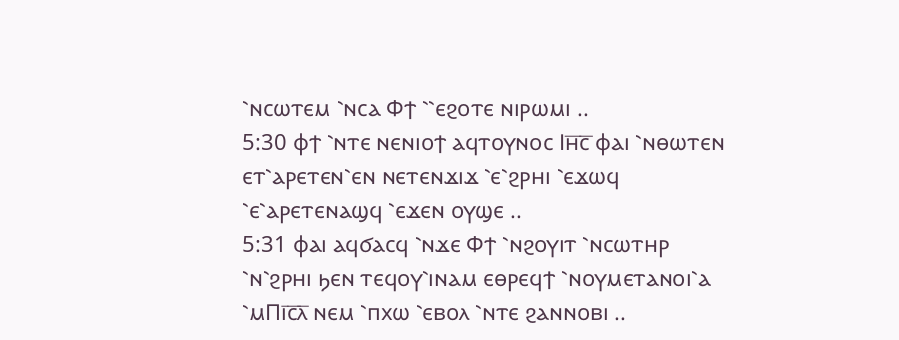⳿ⲛⲥⲱⲧⲉⲙ ⳿ⲛⲥⲁ Ⲫϯ ⳿⳿ⲉϩⲟⲧⲉ ⲛⲓⲣⲱⲙⲓ ..
5:30 ⲫϯ ⳿ⲛⲧⲉ ⲛⲉⲛⲓⲟϯ ⲁϥⲧⲟⲩⲛⲟⲥ Ⲓⲏ̅ⲥ̅ ⲫⲁⲓ ⳿ⲛⲑⲱⲧⲉⲛ ⲉⲧ⳿ⲁⲣⲉⲧⲉⲛ⳿ⲉⲛ ⲛⲉⲧⲉⲛϫⲓϫ ⳿ⲉ⳿ϩⲣⲏⲓ ⳿ⲉϫⲱϥ ⳿ⲉ⳿ⲁⲣⲉⲧⲉⲛⲁϣϥ ⳿ⲉϫⲉⲛ ⲟⲩϣⲉ ..
5:31 ⲫⲁⲓ ⲁϥϭⲁⲥϥ ⳿ⲛϫⲉ Ⲫϯ ⳿ⲛϩⲟⲩⲓⲧ ⳿ⲛⲥⲱⲧⲏⲣ ⳿ⲛ⳿ϩⲣⲏⲓ ϧⲉⲛ ⲧⲉϥⲟⲩ⳿ⲓⲛⲁⲙ ⲉⲑⲣⲉϥϯ ⳿ⲛⲟⲩⲙⲉⲧⲁⲛⲟⲓ⳿ⲁ ⳿ⲙⲠⲓ̅ⲥ̅ⲗ̅ ⲛⲉⲙ ⳿ⲡⲭⲱ ⳿ⲉⲃⲟⲗ ⳿ⲛⲧⲉ ϩⲁⲛⲛⲟⲃⲓ ..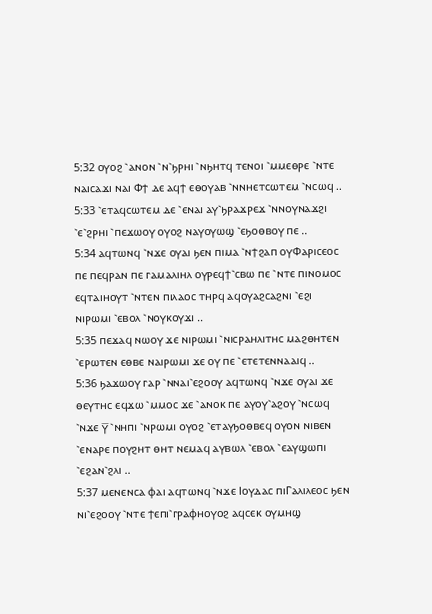5:32 ⲟⲩⲟϩ ⳿ⲁⲛⲟⲛ ⳿ⲛ⳿ϧⲣⲏⲓ ⳿ⲛϧⲏⲧϥ ⲧⲉⲛⲟⲓ ⳿ⲙⲙⲉⲑⲣⲉ ⳿ⲛⲧⲉ ⲛⲁⲓⲥⲁϫⲓ ⲛⲁⲓ Ⲫϯ ⲇⲉ ⲁϥϯ ⲉⲑⲟⲩⲁⲃ ⳿ⲛⲛⲏⲉⲧⲥⲱⲧⲉⲙ ⳿ⲛⲥⲱϥ ..
5:33 ⳿ⲉⲧⲁϥⲥⲱⲧⲉⲙ ⲇⲉ ⳿ⲉⲛⲁⲓ ⲁⲩ⳿ϧⲣⲁϫⲣⲉϫ ⳿ⲛⲛⲟⲩⲛⲁϫϩⲓ ⳿ⲉ⳿ϩⲣⲏⲓ ⳿ⲡⲉϫⲱⲟⲩ ⲟⲩⲟϩ ⲛⲁⲩⲟⲩⲱϣ ⳿ⲉϧⲟⲑⲃⲟⲩ ⲡⲉ ..
5:34 ⲁϥⲧⲱⲛϥ ⳿ⲛϫⲉ ⲟⲩⲁⲓ ϧⲉⲛ ⲡⲓⲙⲁ ⳿ⲛϯϩⲁⲡ ⲟⲩⲪⲁⲣⲓⲥⲉⲟⲥ ⲡⲉ ⲡⲉϥⲣⲁⲛ ⲡⲉ ⲅⲁⲙⲁⲗⲓⲏⲗ ⲟⲩⲣⲉϥϯ⳿ⲥⲃⲱ ⲡⲉ ⳿ⲛⲧⲉ ⲡⲓⲛⲟⲙⲟⲥ ⲉϥⲧⲁⲓⲏⲟⲩⲧ ⳿ⲛⲧⲉⲛ ⲡⲓⲗⲁⲟⲥ ⲧⲏⲣϥ ⲁϥⲟⲩⲁϩⲥⲁϩⲛⲓ ⳿ⲉϩⲓ ⲛⲓⲣⲱⲙⲓ ⳿ⲉⲃⲟⲗ ⳿ⲛⲟⲩⲕⲟⲩϫⲓ ..
5:35 ⲡⲉϫⲁϥ ⲛⲱⲟⲩ ϫⲉ ⲛⲓⲣⲱⲙⲓ ⳿ⲛⲓⲥⲣⲁⲏⲗⲓⲧⲏⲥ ⲙⲁϩⲑⲏⲧⲉⲛ ⳿ⲉⲣⲱⲧⲉⲛ ⲉⲑⲃⲉ ⲛⲁⲓⲣⲱⲙⲓ ϫⲉ ⲟⲩ ⲡⲉ ⳿ⲉⲧⲉⲧⲉⲛⲛⲁⲁⲓϥ ..
5:36 ϧⲁϫⲱⲟⲩ ⲅⲁⲣ ⳿ⲛⲛⲁⲓ⳿ⲉϩⲟⲟⲩ ⲁϥⲧⲱⲛϥ ⳿ⲛϫⲉ ⲟⲩⲁⲓ ϫⲉ ⲑⲉⲩⲧⲏⲥ ⲉϥϫⲱ ⳿ⲙⲙⲟⲥ ϫⲉ ⳿ⲁⲛⲟⲕ ⲡⲉ ⲁⲩⲟⲩ⳿ⲁϩⲟⲩ ⳿ⲛⲥⲱϥ ⳿ⲛϫⲉ ⲩ̅ ⳿ⲛⲏⲡⲓ ⳿ⲛⲣⲱⲙⲓ ⲟⲩⲟϩ ⳿ⲉⲧⲁⲩϧⲟⲑⲃⲉϥ ⲟⲩⲟⲛ ⲛⲓⲃⲉⲛ ⳿ⲉⲛⲁⲣⲉ ⲡⲟⲩϩⲏⲧ ⲑⲏⲧ ⲛⲉⲙⲁϥ ⲁⲩⲃⲱⲗ ⳿ⲉⲃⲟⲗ ⳿ⲉⲁⲩϣⲱⲡⲓ ⳿ⲉϩⲁⲛ⳿ϩⲗⲓ ..
5:37 ⲙⲉⲛⲉⲛⲥⲁ ⲫⲁⲓ ⲁϥⲧⲱⲛϥ ⳿ⲛϫⲉ Ⲓⲟⲩⲇⲁⲥ ⲡⲓⲄⲁⲗⲓⲗⲉⲟⲥ ϧⲉⲛ ⲛⲓ⳿ⲉϩⲟⲟⲩ ⳿ⲛⲧⲉ ϯⲉⲡⲓ⳿ⲅⲣⲁⲫⲏⲟⲩⲟϩ ⲁϥⲥⲉⲕ ⲟⲩⲙⲏϣ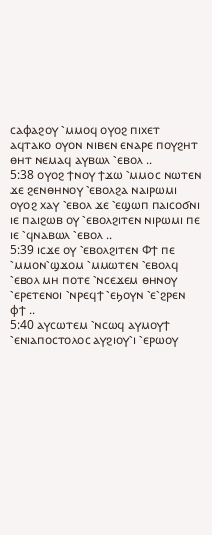ⲥⲁⲫⲁϩⲟⲩ ⳿ⲙⲙⲟϥ ⲟⲩⲟϩ ⲡⲓⲭⲉⲧ ⲁϥⲧⲁⲕⲟ ⲟⲩⲟⲛ ⲛⲓⲃⲉⲛ ⲉⲛⲁⲣⲉ ⲡⲟⲩϩⲏⲧ ⲑⲏⲧ ⲛⲉⲙⲁϥ ⲁⲩⲃⲱⲗ ⳿ⲉⲃⲟⲗ ..
5:38 ⲟⲩⲟϩ ϯⲛⲟⲩ ϯϫⲱ ⳿ⲙⲙⲟⲥ ⲛⲱⲧⲉⲛ ϫⲉ ϩⲉⲛⲑⲏⲛⲟⲩ ⳿ⲉⲃⲟⲗϩⲁ ⲛⲁⲓⲣⲱⲙⲓ ⲟⲩⲟϩ ⲭⲁⲩ ⳿ⲉⲃⲟⲗ ϫⲉ ⳿ⲉϣⲱⲡ ⲡⲁⲓⲥⲟϭⲛⲓ ⲓⲉ ⲡⲁⲓϩⲱⲃ ⲟⲩ ⳿ⲉⲃⲟⲗϩⲓⲧⲉⲛ ⲛⲓⲣⲱⲙⲓ ⲡⲉ ⲓⲉ ⳿ϥⲛⲁⲃⲱⲗ ⳿ⲉⲃⲟⲗ ..
5:39 ⲓⲥϫⲉ ⲟⲩ ⳿ⲉⲃⲟⲗϩⲓⲧⲉⲛ Ⲫϯ ⲡⲉ ⳿ⲙⲙⲟⲛ⳿ϣϫⲟⲙ ⳿ⲙⲙⲱⲧⲉⲛ ⳿ⲉⲃⲟⲗϥ ⳿ⲉⲃⲟⲗ ⲙⲏ ⲡⲟⲧⲉ ⳿ⲛⲥⲉϫⲉⲙ ⲑⲏⲛⲟⲩ ⳿ⲉⲣⲉⲧⲉⲛⲟⲓ ⳿ⲛⲣⲉϥϯ ⳿ⲉϧⲟⲩⲛ ⳿ⲉ⳿ϩⲣⲉⲛ ⲫϯ ..
5:40 ⲁⲩⲥⲱⲧⲉⲙ ⳿ⲛⲥⲱϥ ⲁⲩⲙⲟⲩϯ ⳿ⲉⲛⲓⲁⲡⲟⲥⲧⲟⲗⲟⲥ ⲁⲩϩⲓⲟⲩ⳿ⲓ ⳿ⲉⲣⲱⲟⲩ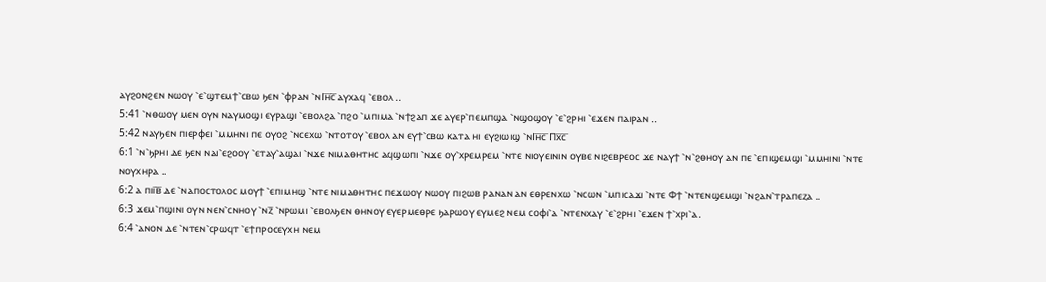ⲁⲩϩⲟⲛϩⲉⲛ ⲛⲱⲟⲩ ⳿ⲉ⳿ϣⲧⲉⲙϯ⳿ⲥⲃⲱ ϧⲉⲛ ⳿ⲫⲣⲁⲛ ⳿ⲛⲒⲏ̅ⲥ̅ ⲁⲩⲭⲁϥ ⳿ⲉⲃⲟⲗ ..
5:41 ⳿ⲛⲑⲱⲟⲩ ⲙⲉⲛ ⲟⲩⲛ ⲛⲁⲩⲙⲟϣⲓ ⲉⲩⲣⲁϣⲓ ⳿ⲉⲃⲟⲗϩⲁ ⳿ⲡϩⲟ ⳿ⲙⲡⲓⲙⲁ ⳿ⲛϯϩⲁⲡ ϫⲉ ⲁⲩⲉⲣ⳿ⲡⲉⲙⲡϣⲁ ⳿ⲛϣⲟϣⲟⲩ ⳿ⲉ⳿ϩⲣⲏⲓ ⳿ⲉϫⲉⲛ ⲡⲁⲓⲣⲁⲛ ..
5:42 ⲛⲁⲩϧⲉⲛ ⲡⲓⲉⲣⲫⲉⲓ ⳿ⲙⲙⲏⲛⲓ ⲡⲉ ⲟⲩⲟϩ ⳿ⲛⲥⲉⲭⲱ ⳿ⲛⲧⲟⲧⲟⲩ ⳿ⲉⲃⲟⲗ ⲁⲛ ⲉⲩϯ⳿ⲥⲃⲱ ⲕⲁⲧⲁ ⲏⲓ ⲉⲩϩⲓⲱⲓϣ ⳿ⲛⲒⲏ̅ⲥ̅ Ⲡⲭ̅ⲥ̅
6:1 ⳿ⲛ⳿ϧⲣⲏⲓ ⲇⲉ ϧⲉⲛ ⲛⲁⲓ⳿ⲉϩⲟⲟⲩ ⳿ⲉⲧⲁⲩ⳿ⲁϣⲁⲓ ⳿ⲛϫⲉ ⲛⲓⲙⲁⲑⲏⲧⲏⲥ ⲁϥϣⲱⲡⲓ ⳿ⲛϫⲉ ⲟⲩ⳿ⲭⲣⲉⲙⲣⲉⲙ ⳿ⲛⲧⲉ ⲛⲓⲟⲩⲉⲓⲛⲓⲛ ⲟⲩⲃⲉ ⲛⲓϩⲉⲃⲣⲉⲟⲥ ϫⲉ ⲛⲁⲩϯ ⳿ⲛ⳿ϩⲑⲏⲟⲩ ⲁⲛ ⲡⲉ ⳿ⲉⲡⲓϣⲉⲙϣⲓ ⳿ⲙⲙⲏⲓⲛⲓ ⳿ⲛⲧⲉ ⲛⲟⲩⲭⲏⲣⲁ ..
6:2 ⲁ ⲡⲓⲓ̅ⲃ̅ ⲇⲉ ⳿ⲛⲁⲡⲟⲥⲧⲟⲗⲟⲥ ⲙⲟⲩϯ ⳿ⲉⲡⲓⲙⲏϣ ⳿ⲛⲧⲉ ⲛⲓⲙⲁⲑⲏⲧⲏⲥ ⲡⲉϫⲱⲟⲩ ⲛⲱⲟⲩ ⲡⲓϩⲱⲃ ⲣⲁⲛⲁⲛ ⲁⲛ ⲉⲑⲣⲉⲛⲭⲱ ⳿ⲛⲥⲱⲛ ⳿ⲙⲡⲓⲥⲁϫⲓ ⳿ⲛⲧⲉ Ⲫϯ ⳿ⲛⲧⲉⲛϣⲉⲙϣⲓ ⳿ⲛϩⲁⲛ⳿ⲧⲣⲁⲡⲉⲍⲁ ..
6:3 ϫⲉⲙ⳿ⲡϣⲓⲛⲓ ⲟⲩⲛ ⲛⲉⲛ⳿ⲥⲛⲏⲟⲩ ⳿ⲛⲍ̅ ⳿ⲛⲣⲱⲙⲓ ⳿ⲉⲃⲟⲗϧⲉⲛ ⲑⲏⲛⲟⲩ ⲉⲩⲉⲣⲙⲉⲑⲣⲉ ϧⲁⲣⲱⲟⲩ ⲉⲩⲙⲉϩ ⲛⲉⲙ ⲥⲟⲫⲓ⳿ⲁ ⳿ⲛⲧⲉⲛⲭⲁⲩ ⳿ⲉ⳿ϩⲣⲏⲓ ⳿ⲉϫⲉⲛ ϯ⳿ⲭⲣⲓ⳿ⲁ.
6:4 ⳿ⲁⲛⲟⲛ ⲇⲉ ⳿ⲛⲧⲉⲛ⳿ⲥⲣⲱϥⲧ ⳿ⲉϯⲡⲣⲟⲥⲉⲩⲭⲏ ⲛⲉⲙ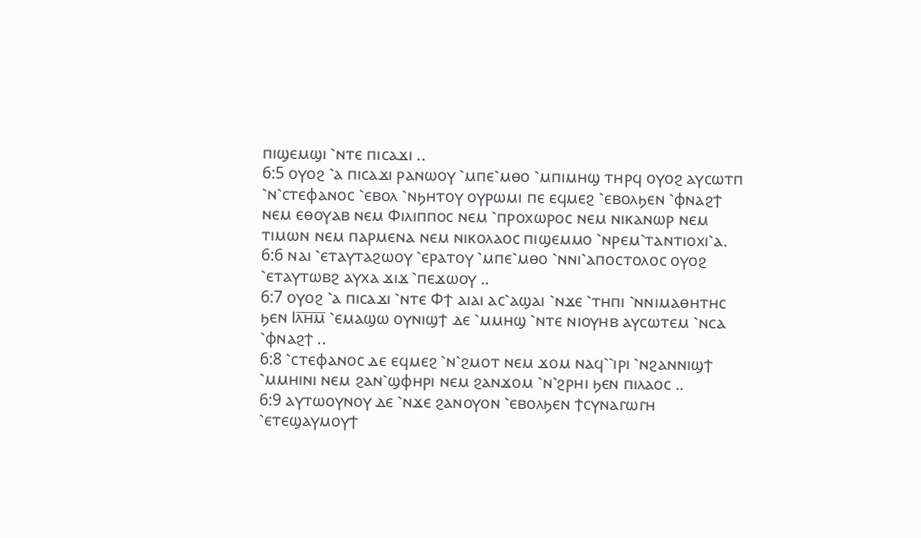ⲡⲓϣⲉⲙϣⲓ ⳿ⲛⲧⲉ ⲡⲓⲥⲁϫⲓ ..
6:5 ⲟⲩⲟϩ ⳿ⲁ ⲡⲓⲥⲁϫⲓ ⲣⲁⲛⲱⲟⲩ ⳿ⲙⲡⲉ⳿ⲙⲑⲟ ⳿ⲙⲡⲓⲙⲏϣ ⲧⲏⲣϥ ⲟⲩⲟϩ ⲁⲩⲥⲱⲧⲡ ⳿ⲛ⳿ⲥⲧⲉⲫⲁⲛⲟⲥ ⳿ⲉⲃⲟⲗ ⳿ⲛϧⲏⲧⲟⲩ ⲟⲩⲣⲱⲙⲓ ⲡⲉ ⲉϥⲙⲉϩ ⳿ⲉⲃⲟⲗϧⲉⲛ ⳿ⲫⲛⲁϩϯ ⲛⲉⲙ ⲉⲑⲟⲩⲁⲃ ⲛⲉⲙ Ⲫⲓⲗⲓⲡⲡⲟⲥ ⲛⲉⲙ ⳿ⲡⲣⲟⲭⲱⲣⲟⲥ ⲛⲉⲙ ⲛⲓⲕⲁⲛⲱⲣ ⲛⲉⲙ ⲧⲓⲙⲱⲛ ⲛⲉⲙ ⲡⲁⲣⲙⲉⲛⲁ ⲛⲉⲙ ⲛⲓⲕⲟⲗⲁⲟⲥ ⲡⲓϣⲉⲙⲙⲟ ⳿ⲛⲣⲉⲙ⳿ⲧⲁⲛⲧⲓⲟⲭⲓ⳿ⲁ.
6:6 ⲛⲁⲓ ⳿ⲉⲧⲁⲩⲧⲁϩⲱⲟⲩ ⳿ⲉⲣⲁⲧⲟⲩ ⳿ⲙⲡⲉ⳿ⲙⲑⲟ ⳿ⲛⲛⲓ⳿ⲁⲡⲟⲥⲧⲟⲗⲟⲥ ⲟⲩⲟϩ ⳿ⲉⲧⲁⲩⲧⲱⲃϩ ⲁⲩⲭⲁ ϫⲓϫ ⳿ⲡⲉϫⲱⲟⲩ ..
6:7 ⲟⲩⲟϩ ⳿ⲁ ⲡⲓⲥⲁϫⲓ ⳿ⲛⲧⲉ Ⲫϯ ⲁⲓⲁⲓ ⲁⲥ⳿ⲁϣⲁⲓ ⳿ⲛϫⲉ ⳿ⲧⲏⲡⲓ ⳿ⲛⲛⲓⲙⲁⲑⲏⲧⲏⲥ ϧⲉⲛ Ⲓⲗ̅ⲏ̅ⲙ̅ ⳿ⲉⲙⲁϣⲱ ⲟⲩⲛⲓϣϯ ⲇⲉ ⳿ⲙⲙⲏϣ ⳿ⲛⲧⲉ ⲛⲓⲟⲩⲏⲃ ⲁⲩⲥⲱⲧⲉⲙ ⳿ⲛⲥⲁ ⳿ⲫⲛⲁϩϯ ..
6:8 ⳿ⲥⲧⲉⲫⲁⲛⲟⲥ ⲇⲉ ⲉϥⲙⲉϩ ⳿ⲛ⳿ϩⲙⲟⲧ ⲛⲉⲙ ϫⲟⲙ ⲛⲁϥ⳿⳿ⲓⲣⲓ ⳿ⲛϩⲁⲛⲛⲓϣϯ ⳿ⲙⲙⲏⲓⲛⲓ ⲛⲉⲙ ϩⲁⲛ⳿ϣⲫⲏⲣⲓ ⲛⲉⲙ ϩⲁⲛϫⲟⲙ ⳿ⲛ⳿ϩⲣⲏⲓ ϧⲉⲛ ⲡⲓⲗⲁⲟⲥ ..
6:9 ⲁⲩⲧⲱⲟⲩⲛⲟⲩ ⲇⲉ ⳿ⲛϫⲉ ϩⲁⲛⲟⲩⲟⲛ ⳿ⲉⲃⲟⲗϧⲉⲛ ϯⲥⲩⲛⲁⲅⲱⲅⲏ ⳿ⲉⲧⲉϣⲁⲩⲙⲟⲩϯ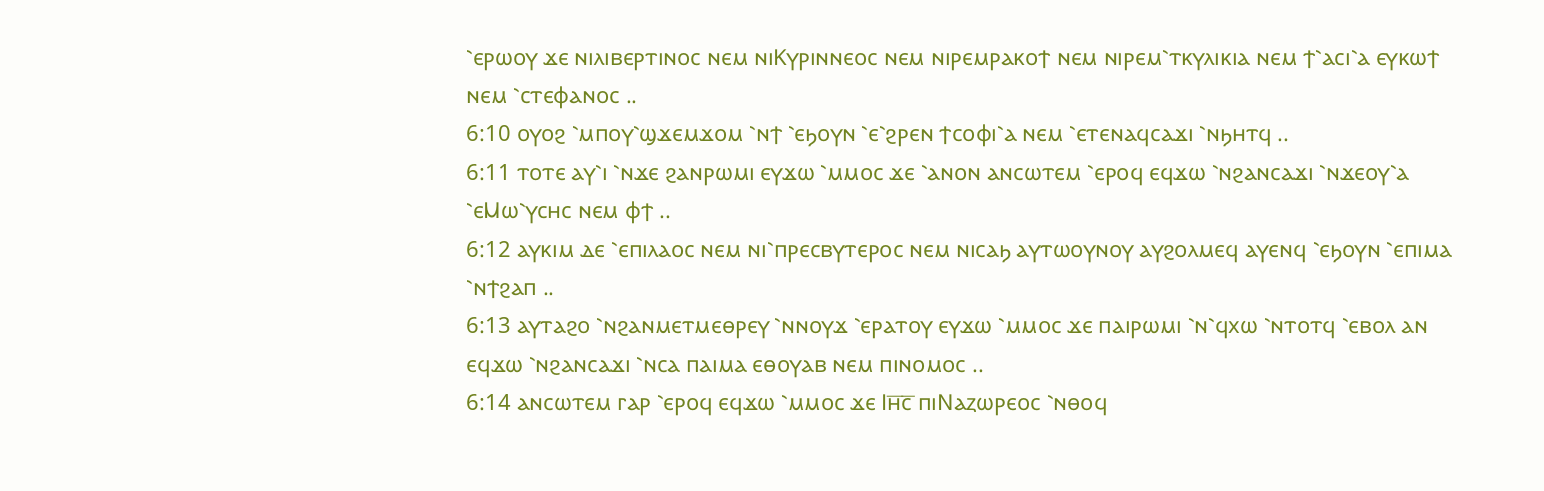⳿ⲉⲣⲱⲟⲩ ϫⲉ ⲛⲓⲗⲓⲃⲉⲣⲧⲓⲛⲟⲥ ⲛⲉⲙ ⲛⲓⲔⲩⲣⲓⲛⲛⲉⲟⲥ ⲛⲉⲙ ⲛⲓⲣⲉⲙⲣⲁⲕⲟϯ ⲛⲉⲙ ⲛⲓⲣⲉⲙ⳿ⲧⲕⲩⲗⲓⲕⲓⲁ ⲛⲉⲙ ϯ⳿ⲁⲥⲓ⳿ⲁ ⲉⲩⲕⲱϯ ⲛⲉⲙ ⳿ⲥⲧⲉⲫⲁⲛⲟⲥ ..
6:10 ⲟⲩⲟϩ ⳿ⲙⲡⲟⲩ⳿ϣϫⲉⲙϫⲟⲙ ⳿ⲛϯ ⳿ⲉϧⲟⲩⲛ ⳿ⲉ⳿ϩⲣⲉⲛ ϯⲥⲟⲫⲓ⳿ⲁ ⲛⲉⲙ ⳿ⲉⲧⲉⲛⲁϥⲥⲁϫⲓ ⳿ⲛϧⲏⲧϥ ..
6:11 ⲧⲟⲧⲉ ⲁⲩ⳿ⲓ ⳿ⲛϫⲉ ϩⲁⲛⲣⲱⲙⲓ ⲉⲩϫⲱ ⳿ⲙⲙⲟⲥ ϫⲉ ⳿ⲁⲛⲟⲛ ⲁⲛⲥⲱⲧⲉⲙ ⳿ⲉⲣⲟϥ ⲉϥϫⲱ ⳿ⲛϩⲁⲛⲥⲁϫⲓ ⳿ⲛϫⲉⲟⲩ⳿ⲁ ⳿ⲉⲘⲱ⳿ⲩⲥⲏⲥ ⲛⲉⲙ ⲫϯ ..
6:12 ⲁⲩⲕⲓⲙ ⲇⲉ ⳿ⲉⲡⲓⲗⲁⲟⲥ ⲛⲉⲙ ⲛⲓ⳿ⲡⲣⲉⲥⲃⲩⲧⲉⲣⲟⲥ ⲛⲉⲙ ⲛⲓⲥⲁϧ ⲁⲩⲧⲱⲟⲩⲛⲟⲩ ⲁⲩϩⲟⲗⲙⲉϥ ⲁⲩⲉⲛϥ ⳿ⲉϧⲟⲩⲛ ⳿ⲉⲡⲓⲙⲁ ⳿ⲛϯϩⲁⲡ ..
6:13 ⲁⲩⲧⲁϩⲟ ⳿ⲛϩⲁⲛⲙⲉⲧⲙⲉⲑⲣⲉⲩ ⳿ⲛⲛⲟⲩϫ ⳿ⲉⲣⲁⲧⲟⲩ ⲉⲩϫⲱ ⳿ⲙⲙⲟⲥ ϫⲉ ⲡⲁⲓⲣⲱⲙⲓ ⳿ⲛ⳿ϥⲭⲱ ⳿ⲛⲧⲟⲧϥ ⳿ⲉⲃⲟⲗ ⲁⲛ ⲉϥϫⲱ ⳿ⲛϩⲁⲛⲥⲁϫⲓ ⳿ⲛⲥⲁ ⲡⲁⲓⲙⲁ ⲉⲑⲟⲩⲁⲃ ⲛⲉⲙ ⲡⲓⲛⲟⲙⲟⲥ ..
6:14 ⲁⲛⲥⲱⲧⲉⲙ ⲅⲁⲣ ⳿ⲉⲣⲟϥ ⲉϥϫⲱ ⳿ⲙⲙⲟⲥ ϫⲉ Ⲓⲏ̅ⲥ̅ ⲡⲓⲚⲁⲍⲱⲣⲉⲟⲥ ⳿ⲛⲑⲟϥ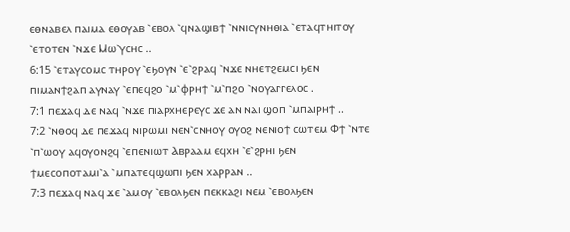ⲉⲑⲛⲁⲃⲉⲗ ⲡⲁⲓⲙⲁ ⲉⲑⲟⲩⲁⲃ ⳿ⲉⲃⲟⲗ ⳿ϥⲛⲁϣⲓⲃϯ ⳿ⲛⲛⲓⲥⲩⲛⲏⲑⲓⲁ ⳿ⲉⲧⲁϥⲧⲏⲓⲧⲟⲩ ⳿ⲉⲧⲟⲧⲉⲛ ⳿ⲛϫⲉ Ⲙⲱ⳿ⲩⲥⲏⲥ ..
6:15 ⳿ⲉⲧⲁⲩⲥⲟⲙⲥ ⲧⲏⲣⲟⲩ ⳿ⲉϧⲟⲩⲛ ⳿ⲉ⳿ϩⲣⲁϥ ⳿ⲛϫⲉ ⲛⲏⲉⲧϩⲉⲙⲥⲓ ϧⲉⲛ ⲡⲓⲙⲁⲛϯϩⲁⲡ ⲁⲩⲛⲁⲩ ⳿ⲉⲡⲉϥϩⲟ ⳿ⲙ⳿ⲫⲣⲏϯ ⳿ⲙ⳿ⲡϩⲟ ⳿ⲛⲟⲩⲁⲅⲅⲉⲗⲟⲥ .
7:1 ⲡⲉϫⲁϥ ⲇⲉ ⲛⲁϥ ⳿ⲛϫⲉ ⲡⲓⲁⲣⲭⲏⲉⲣⲉⲩⲥ ϫⲉ ⲁⲛ ⲛⲁⲓ ϣⲟⲡ ⳿ⲙⲡⲁⲓⲣⲏϯ ..
7:2 ⳿ⲛⲑⲟϥ ⲇⲉ ⲡⲉϫⲁϥ ⲛⲓⲣⲱⲙⲓ ⲛⲉⲛ⳿ⲥⲛⲏⲟⲩ ⲟⲩⲟϩ ⲛⲉⲛⲓⲟϯ ⲥⲱⲧⲉⲙ Ⲫϯ ⳿ⲛⲧⲉ ⳿ⲡ⳿ⲱⲟⲩ ⲁϥⲟⲩⲟⲛϩϥ ⳿ⲉⲡⲉⲛⲓⲱⲧ Ⲁⲃⲣⲁⲁⲙ ⲉϥⲭⲏ ⳿ⲉ⳿ϩⲣⲏⲓ ϧⲉⲛ ϯⲙⲉⲥⲟⲡⲟⲧⲁⲙⲓ⳿ⲁ ⳿ⲙⲡⲁⲧⲉϥϣⲱⲡⲓ ϧⲉⲛ ⲭⲁⲣⲣⲁⲛ ..
7:3 ⲡⲉϫⲁϥ ⲛⲁϥ ϫⲉ ⳿ⲁⲙⲟⲩ ⳿ⲉⲃⲟⲗϧⲉⲛ ⲡⲉⲕⲕⲁϩⲓ ⲛⲉⲙ ⳿ⲉⲃⲟⲗϧⲉⲛ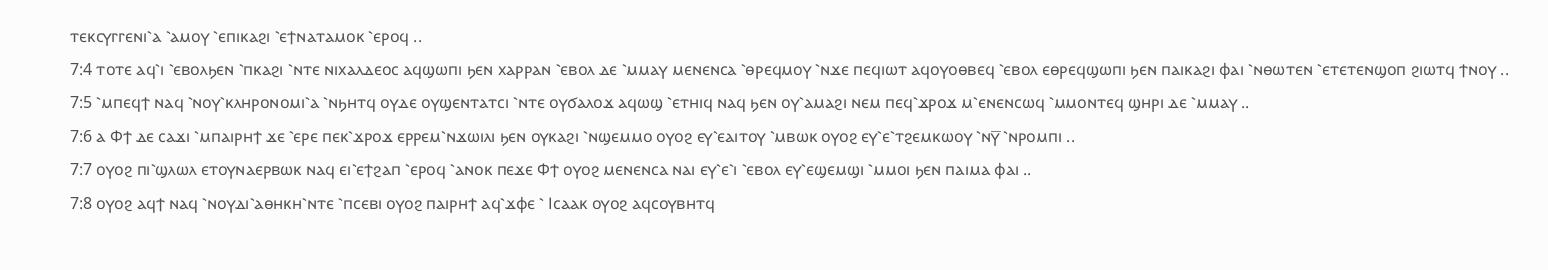ⲧⲉⲕⲥⲩⲅⲅⲉⲛⲓ⳿ⲁ ⳿ⲁⲙⲟⲩ ⳿ⲉⲡⲓⲕⲁϩⲓ ⳿ⲉϯⲛⲁⲧⲁⲙⲟⲕ ⳿ⲉⲣⲟϥ ..
7:4 ⲧⲟⲧⲉ ⲁϥ⳿ⲓ ⳿ⲉⲃⲟⲗϧⲉⲛ ⳿ⲡⲕⲁϩⲓ ⳿ⲛⲧⲉ ⲛⲓⲭⲁⲗⲇⲉⲟⲥ ⲁϥϣⲱⲡⲓ ϧⲉⲛ ⲭⲁⲣⲣⲁⲛ ⳿ⲉⲃⲟⲗ ⲇⲉ ⳿ⲙⲙⲁⲩ ⲙⲉⲛⲉⲛⲥⲁ ⳿ⲑⲣⲉϥⲙⲟⲩ ⳿ⲛϫⲉ ⲡⲉϥⲓⲱⲧ ⲁϥⲟⲩⲟⲑⲃⲉϥ ⳿ⲉⲃⲟⲗ ⲉⲑⲣⲉϥϣⲱⲡⲓ ϧⲉⲛ ⲡⲁⲓⲕⲁϩⲓ ⲫⲁⲓ ⳿ⲛⲑⲱⲧⲉⲛ ⳿ⲉⲧⲉⲧⲉⲛϣⲟⲡ ϩⲓⲱⲧϥ ϯⲛⲟⲩ ..
7:5 ⳿ⲙⲡⲉϥϯ ⲛⲁϥ ⳿ⲛⲟⲩ⳿ⲕⲗⲏⲣⲟⲛⲟⲙⲓ⳿ⲁ ⳿ⲛϧⲏⲧϥ ⲟⲩⲇⲉ ⲟⲩϣⲉⲛⲧⲁⲧⲥⲓ ⳿ⲛⲧⲉ ⲟⲩϭⲁⲗⲟϫ ⲁϥⲱϣ ⳿ⲉⲧⲏⲓϥ ⲛⲁϥ ϧⲉⲛ ⲟⲩ⳿ⲁⲙⲁϩⲓ ⲛⲉⲙ ⲡⲉϥ⳿ϫⲣⲟϫ ⲙ⳿ⲉⲛⲉⲛⲥⲱϥ ⳿ⲙⲙⲟⲛⲧⲉϥ ϣⲏⲣⲓ ⲇⲉ ⳿ⲙⲙⲁⲩ ..
7:6 ⲁ Ⲫϯ ⲇⲉ ⲥⲁϫⲓ ⳿ⲙⲡⲁⲓⲣⲏϯ ϫⲉ ⳿ⲉⲣⲉ ⲡⲉⲕ⳿ϫⲣⲟϫ ⲉⲣⲣⲉⲙ⳿ⲛϫⲱⲓⲗⲓ ϧⲉⲛ ⲟⲩⲕⲁϩⲓ ⳿ⲛϣⲉⲙⲙⲟ ⲟⲩⲟϩ ⲉⲩ⳿ⲉⲁⲓⲧⲟⲩ ⳿ⲙⲃⲱⲕ ⲟⲩⲟϩ ⲉⲩ⳿ⲉ⳿ⲧϩⲉⲙⲕⲱⲟⲩ ⳿ⲛⲩ̅ ⳿ⲛⲣⲟⲙⲡⲓ ..
7:7 ⲟⲩⲟϩ ⲡⲓ⳿ϣⲗⲱⲗ ⲉⲧⲟⲩⲛⲁⲉⲣⲃⲱⲕ ⲛⲁϥ ⲉⲓ⳿ⲉϯϩⲁⲡ ⳿ⲉⲣⲟϥ ⳿ⲁⲛⲟⲕ ⲡⲉϫⲉ Ⲫϯ ⲟⲩⲟϩ ⲙⲉⲛⲉⲛⲥⲁ ⲛⲁⲓ ⲉⲩ⳿ⲉ⳿ⲓ ⳿ⲉⲃⲟⲗ ⲉⲩ⳿ⲉϣⲉⲙϣⲓ ⳿ⲙⲙⲟⲓ ϧⲉⲛ ⲡⲁⲓⲙⲁ ⲫⲁⲓ ..
7:8 ⲟⲩⲟϩ ⲁϥϯ ⲛⲁϥ ⳿ⲛⲟⲩⲇⲓ⳿ⲁⲑⲏⲕⲏ⳿ⲛⲧⲉ ⳿ⲡⲥⲉⲃⲓ ⲟⲩⲟϩ ⲡⲁⲓⲣⲏϯ ⲁϥ⳿ϫⲫⲉ ⳿ Ⲓⲥⲁⲁⲕ ⲟⲩⲟϩ ⲁϥⲥⲟⲩⲃⲏⲧϥ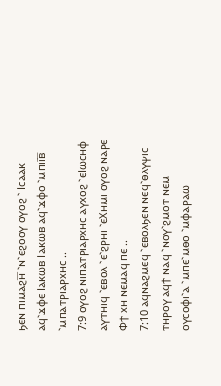ϧⲉⲛ ⲡⲓⲙⲁϩⲏ̅ ⳿ⲛ⳿ⲉϩⲟⲟⲩ ⲟⲩⲟϩ ⳿ Ⲓⲥⲁⲁⲕ ⲁϥ⳿ϫⲫⲉ Ⲓⲁⲕⲱⲃ Ⲓⲁⲕⲱⲃ ⲁϥ⳿ϫⲫⲟ ⳿ⲙⲡⲓⲓ̅ⲃ̅ ⳿ⲙⲡⲁⲧⲣⲓⲁⲣⲭⲏⲥ ..
7:9 ⲟⲩⲟϩ ⲛⲓⲡⲁⲧⲣⲓⲁⲣⲭⲏⲥ ⲁⲩⲭⲟϩ ⳿ⲉⲒⲱⲥⲏⲫ ⲁⲩⲧⲏⲓϥ ⳿ⲉⲃⲟⲗ ⳿ⲉ⳿ϩⲣⲏⲓ ⳿ⲉⲬⲏⲙⲓ ⲟⲩⲟϩ ⲛⲁⲣⲉ Ⲫϯ ⲭⲏ ⲛⲉⲙⲁϥ ⲡⲉ ..
7:10 ⲁϥⲛⲁϩⲙⲉϥ ⳿ⲉⲃⲟⲗϧⲉⲛ ⲛⲉϥ⳿ⲑⲗⲩⲯⲓⲥ ⲧⲏⲣⲟⲩ ⲁϥϯ ⲛⲁϥ ⳿ⲛⲟⲩ⳿ϩⲙⲟⲧ ⲛⲉⲙ ⲟⲩⲥⲟⲫⲓ⳿ⲁ ⳿ⲙⲡⲉ⳿ⲙⲑⲟ ⳿ⲙⲫⲁⲣⲁⲱ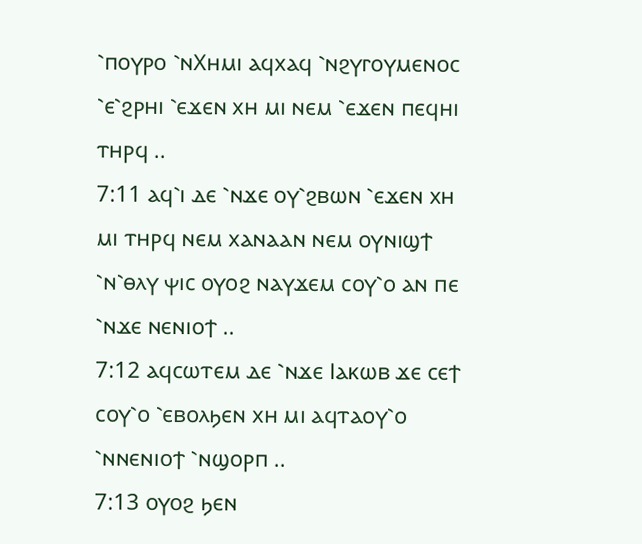⳿ⲡⲟⲩⲣⲟ ⳿ⲛⲬⲏⲙⲓ ⲁϥⲭⲁϥ ⳿ⲛϩⲩⲅⲟⲩⲙⲉⲛⲟⲥ ⳿ⲉ⳿ϩⲣⲏⲓ ⳿ⲉϫⲉⲛ ⲭⲏ ⲙⲓ ⲛⲉⲙ ⳿ⲉϫⲉⲛ ⲡⲉϥⲏⲓ ⲧⲏⲣϥ ..
7:11 ⲁϥ⳿ⲓ ⲇⲉ ⳿ⲛϫⲉ ⲟⲩ⳿ϩⲃⲱⲛ ⳿ⲉϫⲉⲛ ⲭⲏ ⲙⲓ ⲧⲏⲣϥ ⲛⲉⲙ ⲭⲁⲛⲁⲁⲛ ⲛⲉⲙ ⲟⲩⲛⲓϣϯ ⳿ⲛ⳿ⲑⲗⲩ ⲯⲓⲥ ⲟⲩⲟϩ ⲛⲁⲩϫⲉⲙ ⲥⲟⲩ⳿ⲟ ⲁⲛ ⲡⲉ ⳿ⲛϫⲉ ⲛⲉⲛⲓⲟϯ ..
7:12 ⲁϥⲥⲱⲧⲉⲙ ⲇⲉ ⳿ⲛϫⲉ Ⲓⲁⲕⲱⲃ ϫⲉ ⲥⲉϯ ⲥⲟⲩ⳿ⲟ ⳿ⲉⲃⲟⲗϧⲉⲛ ⲭⲏ ⲙⲓ ⲁϥⲧⲁⲟⲩ⳿ⲟ ⳿ⲛⲛⲉⲛⲓⲟϯ ⳿ⲛϣⲟⲣⲡ ..
7:13 ⲟⲩⲟϩ ϧⲉⲛ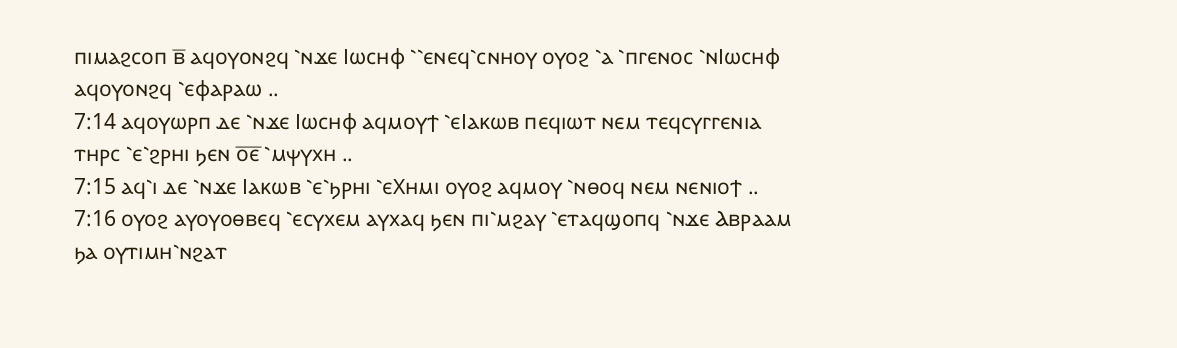ⲡⲓⲙⲁϩⲥⲟⲡ ⲃ̅ ⲁϥⲟⲩⲟⲛϩϥ ⳿ⲛϫⲉ Ⲓⲱⲥⲏⲫ ⳿⳿ⲉⲛⲉϥ⳿ⲥⲛⲏⲟⲩ ⲟⲩⲟϩ ⳿ⲁ ⳿ⲡⲅⲉⲛⲟⲥ ⳿ⲛⲒⲱⲥⲏⲫ ⲁϥⲟⲩⲟⲛϩϥ ⳿ⲉⲫⲁⲣⲁⲱ ..
7:14 ⲁϥⲟⲩⲱⲣⲡ ⲇⲉ ⳿ⲛϫⲉ Ⲓⲱⲥⲏⲫ ⲁϥⲙⲟⲩϯ ⳿ⲉⲒⲁⲕⲱⲃ ⲡⲉϥⲓⲱⲧ ⲛⲉⲙ ⲧⲉϥⲥⲩⲅⲅⲉⲛⲓⲁ ⲧⲏⲣⲥ ⳿ⲉ⳿ϩⲣⲏⲓ ϧⲉⲛ ⲟ̅ⲉ̅ ⳿ⲙⲯⲩⲭⲏ ..
7:15 ⲁϥ⳿ⲓ ⲇⲉ ⳿ⲛϫⲉ Ⲓⲁⲕⲱⲃ ⳿ⲉ⳿ϧⲣⲏⲓ ⳿ⲉⲬⲏⲙⲓ ⲟⲩⲟϩ ⲁϥⲙⲟⲩ ⳿ⲛⲑⲟϥ ⲛⲉⲙ ⲛⲉⲛⲓⲟϯ ..
7:16 ⲟⲩⲟϩ ⲁⲩⲟⲩⲟⲑⲃⲉϥ ⳿ⲉⲥⲩⲭⲉⲙ ⲁⲩⲭⲁϥ ϧⲉⲛ ⲡⲓ⳿ⲙϩⲁⲩ ⳿ⲉⲧⲁϥϣⲟⲡϥ ⳿ⲛϫⲉ Ⲁⲃⲣⲁⲁⲙ ϧⲁ ⲟⲩⲧⲓⲙⲏ⳿ⲛϩⲁⲧ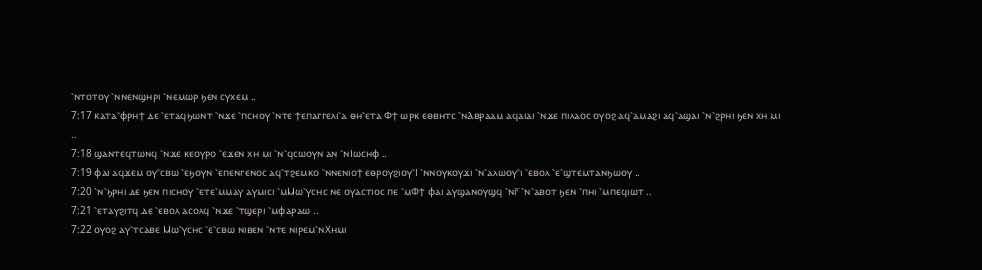⳿ⲛⲧⲟⲧⲟⲩ ⳿ⲛⲛⲉⲛϣⲏⲣⲓ ⳿ⲛⲉⲙⲱⲣ ϧⲉⲛ ⲥⲩⲭⲉⲙ ..
7:17 ⲕⲁⲧⲁ⳿ⲫⲣⲏϯ ⲇⲉ ⳿ⲉⲧⲁϥϧⲱⲛⲧ ⳿ⲛϫⲉ ⳿ⲡⲥⲏⲟⲩ ⳿ⲛⲧⲉ ϯⲉⲡⲁⲅⲅⲉⲗⲓ⳿ⲁ ⲑⲏ⳿ⲉⲧⲁ Ⲫϯ ⲱⲣⲕ ⲉⲑⲃⲏⲧⲥ ⳿ⲛⲀⲃⲣⲁⲁⲙ ⲁϥⲁⲓⲁⲓ ⳿ⲛϫⲉ ⲡⲓⲗⲁⲟⲥ ⲟⲩⲟϩ ⲁϥ⳿ⲁⲙⲁϩⲓ ⲁϥ⳿ⲁϣⲁⲓ ⳿ⲛ⳿ϩⲣⲏⲓ ϧⲉⲛ ⲭⲏ ⲙⲓ ..
7:18 ϣⲁⲛⲧⲉϥⲧⲱⲛϥ ⳿ⲛϫⲉ ⲕⲉⲟⲩⲣⲟ ⳿ⲉϫⲉⲛ ⲭⲏ ⲙⲓ ⳿ⲛ⳿ϥⲥⲱⲟⲩⲛ ⲁⲛ ⳿ⲛⲒⲱⲥⲏⲫ ..
7:19 ⲫⲁⲓ ⲁϥϫⲉⲙ ⲟⲩ⳿ⲥⲃⲱ ⳿ⲉϧⲟⲩⲛ ⳿ⲉⲡⲉⲛⲅⲉⲛⲟⲥ ⲁϥ⳿ⲧϩⲉⲙⲕⲟ ⳿ⲛⲛⲉⲛⲓⲟϯ ⲉⲑⲣⲟⲩϩⲓⲟⲩ⳿Ⲓ ⳿ⲛⲛⲟⲩⲕⲟⲩϫⲓ ⳿ⲛ⳿ⲁⲗⲱⲟⲩ⳿ⲓ ⳿ⲉⲃⲟⲗ ⳿ⲉ⳿ϣⲧⲉⲙⲧⲁⲛϧⲱⲟⲩ ..
7:20 ⳿ⲛ⳿ϧⲣⲏⲓ ⲇⲉ ϧⲉⲛ ⲡⲓⲥⲏⲟⲩ ⳿ⲉⲧⲉ⳿ⲙⲙⲁⲩ ⲁⲩⲙⲓⲥⲓ ⳿ⲙⲘⲱ⳿ⲩⲥⲏⲥ ⲛⲉ ⲟⲩⲁⲥⲧⲓⲟⲥ ⲡⲉ ⳿ⲙⲪϯ ⲫⲁⲓ ⲁⲩϣⲁⲛⲟⲩϣϥ ⳿ⲛⲅ̅ ⳿ⲛ⳿ⲁⲃⲟⲧ ϧⲉⲛ ⳿ⲡⲏⲓ ⳿ⲙⲡⲉϥⲓⲱⲧ ..
7:21 ⳿ⲉⲧⲁⲩϩⲓⲧϥ ⲇⲉ ⳿ⲉⲃⲟⲗ ⲁⲥⲟⲗϥ ⳿ⲛϫⲉ ⳿ⲧϣⲉⲣⲓ ⳿ⲙⲫⲁⲣⲁⲱ ..
7:22 ⲟⲩⲟϩ ⲁⲩ⳿ⲧⲥⲁⲃⲉ Ⲙⲱ⳿ⲩⲥⲏⲥ ⳿ⲉ⳿ⲥⲃⲱ ⲛⲓⲃⲉⲛ ⳿ⲛⲧⲉ ⲛⲓⲣⲉⲙ⳿ⲛⲬⲏⲙⲓ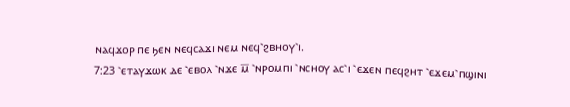ⲛⲁϥϫⲟⲣ ⲡⲉ ϧⲉⲛ ⲛⲉϥⲥⲁϫⲓ ⲛⲉⲙ ⲛⲉϥ⳿ϩⲃⲏⲟⲩ⳿ⲓ.
7:23 ⳿ⲉⲧⲁⲩϫⲱⲕ ⲇⲉ ⳿ⲉⲃⲟⲗ ⳿ⲛϫⲉ ⲙ̅ ⳿ⲛⲣⲟⲙⲡⲓ ⳿ⲛⲥⲏⲟⲩ ⲁⲥ⳿ⲓ ⳿ⲉϫⲉⲛ ⲡⲉϥϩⲏⲧ ⳿ⲉϫⲉⲙ⳿ⲡϣⲓⲛⲓ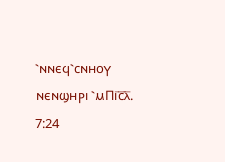⳿ⲛⲛⲉϥ⳿ⲥⲛⲏⲟⲩ ⲛⲉⲛϣⲏⲣⲓ ⳿ⲙⲠⲓ̅ⲥ̅ⲗ̅.
7:24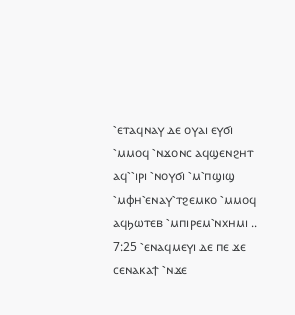⳿ⲉⲧⲁϥⲛⲁⲩ ⲇⲉ ⲟⲩⲁⲓ ⲉⲩϭⲓ ⳿ⲙⲙⲟϥ ⳿ⲛϫⲟⲛⲥ ⲁϥϣⲉⲛϩⲏⲧ ⲁϥ⳿⳿ⲓⲣⲓ ⳿ⲛⲟⲩϭⲓ ⳿ⲙ⳿ⲡϣⲓϣ ⳿ⲙⲫⲏ⳿ⲉⲛⲁⲩ⳿ⲧϩⲉⲙⲕⲟ ⳿ⲙⲙⲟϥ ⲁϥϧⲱⲧⲉⲃ ⳿ⲙⲡⲓⲣⲉⲙ⳿ⲛⲭⲏⲙⲓ ..
7:25 ⳿ⲉⲛⲁϥⲙⲉⲩⲓ ⲇⲉ ⲡⲉ ϫⲉ ⲥⲉⲛⲁⲕⲁϯ ⳿ⲛϫⲉ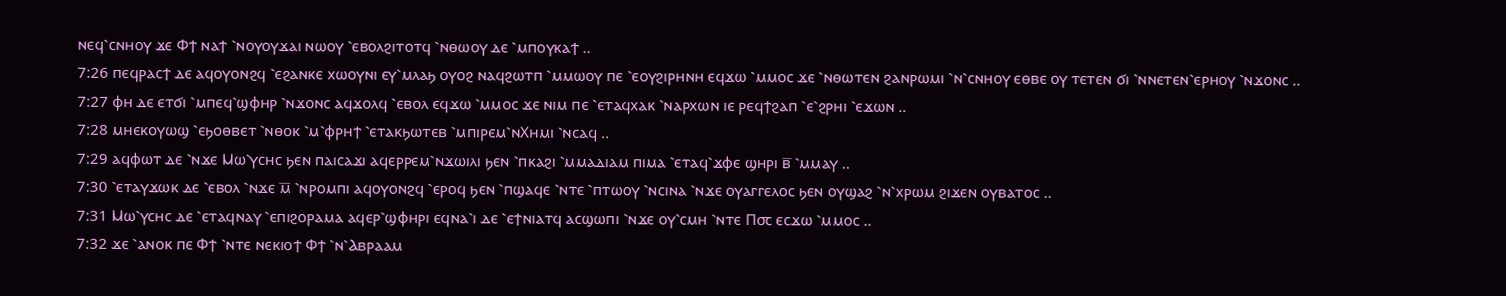ⲛⲉϥ⳿ⲥⲛⲏⲟⲩ ϫⲉ Ⲫϯ ⲛⲁϯ ⳿ⲛⲟⲩⲟⲩϫⲁⲓ ⲛⲱⲟⲩ ⳿ⲉⲃⲟⲗϩⲓⲧⲟⲧϥ ⳿ⲛⲑⲱⲟⲩ ⲇⲉ ⳿ⲙⲡⲟⲩⲕⲁϯ ..
7:26 ⲡⲉϥⲣⲁⲥϯ ⲇⲉ ⲁϥⲟⲩⲟⲛϩϥ ⳿ⲉϩⲁⲛⲕⲉ ⲭⲱⲟⲩⲛⲓ ⲉⲩ⳿ⲙⲗⲁϧ ⲟⲩⲟϩ ⲛⲁϥϩⲱⲧⲡ ⳿ⲙⲙⲱⲟⲩ ⲡⲉ ⳿ⲉⲟⲩϩⲓⲣⲏⲛⲏ ⲉϥϫⲱ ⳿ⲙⲙⲟⲥ ϫⲉ ⳿ⲛⲑⲱⲧⲉⲛ ϩⲁⲛⲣⲱⲙⲓ ⳿ⲛ⳿ⲥⲛⲏⲟⲩ ⲉⲑⲃⲉ ⲟⲩ ⲧⲉⲧⲉⲛ ϭⲓ ⳿ⲛⲛⲉⲧⲉⲛ⳿ⲉⲣⲏⲟⲩ ⳿ⲛϫⲟⲛⲥ ..
7:27 ⲫⲏ ⲇⲉ ⲉⲧϭⲓ ⳿ⲙⲡⲉϥ⳿ϣⲫⲏⲣ ⳿ⲛϫⲟⲛⲥ ⲁϥϫⲟⲗϥ ⳿ⲉⲃⲟⲗ ⲉϥϫⲱ ⳿ⲙⲙⲟⲥ ϫⲉ ⲛⲓⲙ ⲡⲉ ⳿ⲉⲧⲁϥⲭⲁⲕ ⳿ⲛⲁⲣⲭⲱⲛ ⲓⲉ ⲣⲉϥϯϩⲁⲡ ⳿ⲉ⳿ϩⲣⲏⲓ ⳿ⲉϫⲱⲛ ..
7:28 ⲙⲏⲉⲕⲟⲩⲱϣ ⳿ⲉϧⲟⲑⲃⲉⲧ ⳿ⲛⲑⲟⲕ ⳿ⲙ⳿ⲫⲣⲏϯ ⳿ⲉⲧⲁⲕϧⲱⲧⲉⲃ ⳿ⲙⲡⲓⲣⲉⲙ⳿ⲛⲬⲏⲙⲓ ⳿ⲛⲥⲁϥ ..
7:29 ⲁϥⲫⲱⲧ ⲇⲉ ⳿ⲛϫⲉ Ⲙⲱ⳿ⲩⲥⲏⲥ ϧⲉⲛ ⲡⲁⲓⲥⲁϫⲓ ⲁϥⲉⲣⲣⲉⲙ⳿ⲛϫⲱⲓⲗⲓ ϧⲉⲛ ⳿ⲡⲕⲁϩⲓ ⳿ⲙⲙⲁⲇⲓⲁⲙ ⲡⲓⲙⲁ ⳿ⲉⲧⲁϥ⳿ϫⲫⲉ ϣⲏⲣⲓ ⲃ̅ ⳿ⲙⲙⲁⲩ ..
7:30 ⳿ⲉⲧⲁⲩϫⲱⲕ ⲇⲉ ⳿ⲉⲃⲟⲗ ⳿ⲛϫⲉ ⲙ̅ ⳿ⲛⲣⲟⲙⲡⲓ ⲁϥⲟⲩⲟⲛϩϥ ⳿ⲉⲣⲟϥ ϧⲉⲛ ⳿ⲡϣⲁϥⲉ ⳿ⲛⲧⲉ ⳿ⲡⲧⲱⲟⲩ ⳿ⲛⲥⲓⲛⲁ ⳿ⲛϫⲉ ⲟⲩⲁⲅⲅⲉⲗⲟⲥ ϧⲉⲛ ⲟⲩϣⲁϩ ⳿ⲛ⳿ⲭⲣⲱⲙ ϩⲓϫⲉⲛ ⲟⲩⲃⲁⲧⲟⲥ ..
7:31 Ⲙⲱ⳿ⲩⲥⲏⲥ ⲇⲉ ⳿ⲉⲧⲁϥⲛⲁⲩ ⳿ⲉⲡⲓϩⲟⲣⲁⲙⲁ ⲁϥⲉⲣ⳿ϣⲫⲏⲣⲓ ⲉϥⲛⲁ⳿ⲓ ⲇⲉ ⳿ⲉϯⲛⲓⲁⲧϥ ⲁⲥϣⲱⲡⲓ ⳿ⲛϫⲉ ⲟⲩ⳿ⲥⲙⲏ ⳿ⲛⲧⲉ Ⲡ⳪ ⲉⲥϫⲱ ⳿ⲙⲙⲟⲥ ..
7:32 ϫⲉ ⳿ⲁⲛⲟⲕ ⲡⲉ Ⲫϯ ⳿ⲛⲧⲉ ⲛⲉⲕⲓⲟϯ Ⲫϯ ⳿ⲛ⳿Ⲁⲃⲣⲁⲁⲙ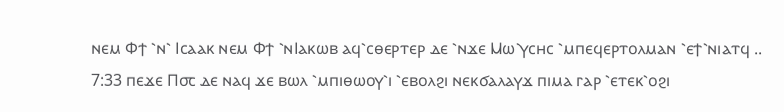ⲛⲉⲙ Ⲫϯ ⳿ⲛ⳿ Ⲓⲥⲁⲁⲕ ⲛⲉⲙ Ⲫϯ ⳿ⲛⲒⲁⲕⲱⲃ ⲁϥ⳿ⲥⲑⲉⲣⲧⲉⲣ ⲇⲉ ⳿ⲛϫⲉ Ⲙⲱ⳿ⲩⲥⲏⲥ ⳿ⲙⲡⲉϥⲉⲣⲧⲟⲗⲙⲁⲛ ⳿ⲉϯ⳿ⲛⲓⲁⲧϥ ..
7:33 ⲡⲉϫⲉ Ⲡ⳪ ⲇⲉ ⲛⲁϥ ϫⲉ ⲃⲱⲗ ⳿ⲙⲡⲓⲑⲱⲟⲩ⳿ⲓ ⳿ⲉⲃⲟⲗϩⲓ ⲛⲉⲕϭⲁⲗⲁⲩϫ ⲡⲓⲙⲁ ⲅⲁⲣ ⳿ⲉⲧⲉⲕ⳿ⲟϩⲓ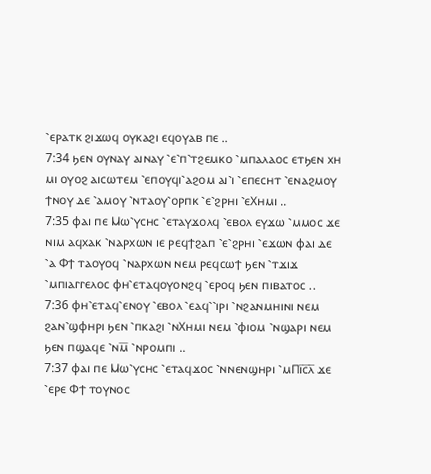⳿ⲉⲣⲁⲧⲕ ϩⲓϫⲱϥ ⲟⲩⲕⲁϩⲓ ⲉϥⲟⲩⲁⲃ ⲡⲉ ..
7:34 ϧⲉⲛ ⲟⲩⲛⲁⲩ ⲁⲓⲛⲁⲩ ⳿ⲉ⳿ⲡ⳿ⲧϩⲉⲙⲕⲟ ⳿ⲙⲡⲁⲗⲁⲟⲥ ⲉⲧϧⲉⲛ ⲭⲏ ⲙⲓ ⲟⲩⲟϩ ⲁⲓⲥⲱⲧⲉⲙ ⳿ⲉⲡⲟⲩϥⲓ⳿ⲁϩⲟⲙ ⲁⲓ⳿ⲓ ⳿ⲉⲡⲉⲥⲏⲧ ⳿ⲉⲛⲁϩⲙⲟⲩ ϯⲛⲟⲩ ⲇⲉ ⳿ⲁⲙⲟⲩ ⳿ⲛⲧⲁⲟⲩ⳿ⲟⲣⲡⲕ ⳿ⲉ⳿ϩⲣⲏⲓ ⳿ⲉⲬⲏⲙⲓ ..
7:35 ⲫⲁⲓ ⲡⲉ Ⲙⲱ⳿ⲩⲥⲏⲥ ⳿ⲉⲧⲁⲩϫⲟⲗϥ ⳿ⲉⲃⲟⲗ ⲉⲩϫⲱ ⳿ⲙⲙⲟⲥ ϫⲉ ⲛⲓⲙ ⲁϥⲭⲁⲕ ⳿ⲛⲁⲣⲭⲱⲛ ⲓⲉ ⲣⲉϥϯϩⲁⲡ ⳿ⲉ⳿ϩⲣⲏⲓ ⳿ⲉϫⲱⲛ ⲫⲁⲓ ⲇⲉ ⳿ⲁ Ⲫϯ ⲧⲁⲟⲩⲟϥ ⳿ⲛⲁⲣⲭⲱⲛ ⲛⲉⲙ ⲣⲉϥⲥⲱϯ ϧⲉⲛ ⳿ⲧϫⲓϫ ⳿ⲙⲡⲓⲁⲅⲅⲉⲗⲟⲥ ⲫⲏ⳿ⲉⲧⲁϥⲟⲩⲟⲛϩϥ ⳿ⲉⲣⲟϥ ϧⲉⲛ ⲡⲓⲃⲁⲧⲟⲥ ..
7:36 ⲫⲏ⳿ⲉⲧⲁϥ⳿ⲉⲛⲟⲩ ⳿ⲉⲃⲟⲗ ⳿ⲉⲁϥ⳿⳿ⲓⲣⲓ ⳿ⲛϩⲁⲛⲙⲏⲓⲛⲓ ⲛⲉⲙ ϩⲁⲛ⳿ϣⲫⲏⲣⲓ ϧⲉⲛ ⳿ⲡⲕⲁϩⲓ ⳿ⲛⲬⲏⲙⲓ ⲛⲉⲙ ⳿ⲫⲓⲟⲙ ⳿ⲛϣⲁⲣⲓ ⲛⲉⲙ ϧⲉⲛ ⲡϣⲁϥⲉ ⳿ⲛⲙ̅ ⳿ⲛⲣⲟⲙⲡⲓ ..
7:37 ⲫⲁⲓ ⲡⲉ Ⲙⲱ⳿ⲩⲥⲏⲥ ⳿ⲉⲧⲁϥϫⲟⲥ ⳿ⲛⲛⲉⲛϣⲏⲣⲓ ⳿ⲙⲠⲓ̅ⲥ̅ⲗ̅ ϫⲉ ⳿ⲉⲣⲉ Ⲫϯ ⲧⲟⲩⲛⲟⲥ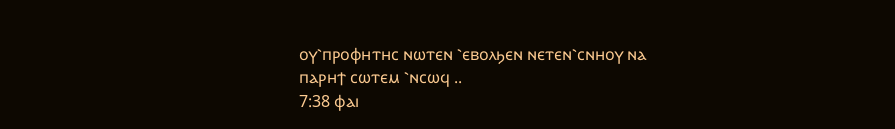ⲟⲩ⳿ⲡⲣⲟⲫⲏⲧⲏⲥ ⲛⲱⲧⲉⲛ ⳿ⲉⲃⲟⲗϧⲉⲛ ⲛⲉⲧⲉⲛ⳿ⲥⲛⲏⲟⲩ ⲛⲁ ⲡⲁⲣⲏϯ ⲥⲱⲧⲉⲙ ⳿ⲛⲥⲱϥ ..
7:38 ⲫⲁⲓ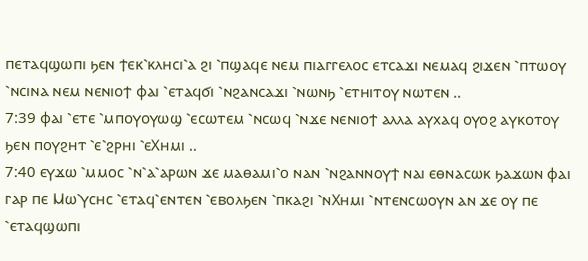ⲡⲉⲧⲁϥϣⲱⲡⲓ ϧⲉⲛ ϯⲉⲕ⳿ⲕⲗⲏⲥⲓ⳿ⲁ ϩⲓ ⳿ⲡϣⲁϥⲉ ⲛⲉⲙ ⲡⲓⲁⲅⲅⲉⲗⲟⲥ ⲉⲧⲥⲁϫⲓ ⲛⲉⲙⲁϥ ϩⲓϫⲉⲛ ⳿ⲡⲧⲱⲟⲩ ⳿ⲛⲥⲓⲛⲁ ⲛⲉⲙ ⲛⲉⲛⲓⲟϯ ⲫⲁⲓ ⳿ⲉⲧⲁϥϭⲓ ⳿ⲛϩⲁⲛⲥⲁϫⲓ ⳿ⲛⲱⲛϧ ⳿ⲉⲧⲏⲓⲧⲟⲩ ⲛⲱⲧⲉⲛ ..
7:39 ⲫⲁⲓ ⳿ⲉⲧⲉ ⳿ⲙⲡⲟⲩⲟⲩⲱϣ ⳿ⲉⲥⲱⲧⲉⲙ ⳿ⲛⲥⲱϥ ⳿ⲛϫⲉ ⲛⲉⲛⲓⲟϯ ⲁⲗⲗⲁ ⲁⲩⲭⲁϥ ⲟⲩⲟϩ ⲁⲩⲕⲟⲧⲟⲩ ϧⲉⲛ ⲡⲟⲩϩⲏⲧ ⳿ⲉ⳿ϩⲣⲏⲓ ⳿ⲉⲬⲏⲙⲓ ..
7:40 ⲉⲩϫⲱ ⳿ⲙⲙⲟⲥ ⳿ⲛ⳿ⲁ⳿ⲁⲣⲱⲛ ϫⲉ ⲙⲁⲑⲁⲙⲓ⳿ⲟ ⲛⲁⲛ ⳿ⲛϩⲁⲛⲛⲟⲩϯ ⲛⲁⲓ ⲉⲑⲛⲁⲥⲱⲕ ϧⲁϫⲱⲛ ⲫⲁⲓ ⲅⲁⲣ ⲡⲉ Ⲙⲱ⳿ⲩⲥⲏⲥ ⳿ⲉⲧⲁϥ⳿ⲉⲛⲧⲉⲛ ⳿ⲉⲃⲟⲗϧⲉⲛ ⳿ⲡⲕⲁϩⲓ ⳿ⲛⲬⲏⲙⲓ ⳿ⲛⲧⲉⲛⲥⲱⲟⲩⲛ ⲁⲛ ϫⲉ ⲟⲩ ⲡⲉ ⳿ⲉⲧⲁϥϣⲱⲡⲓ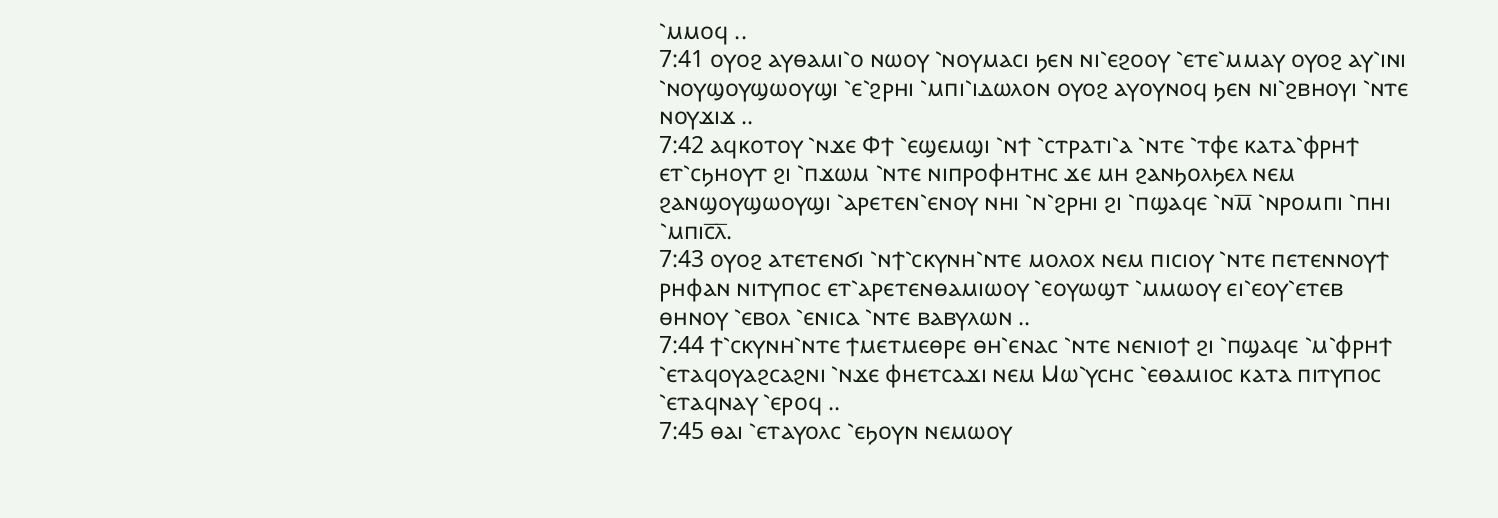⳿ⲙⲙⲟϥ ..
7:41 ⲟⲩⲟϩ ⲁⲩⲑⲁⲙⲓ⳿ⲟ ⲛⲱⲟⲩ ⳿ⲛⲟⲩⲙⲁⲥⲓ ϧⲉⲛ ⲛⲓ⳿ⲉϩⲟⲟⲩ ⳿ⲉⲧⲉ⳿ⲙⲙⲁⲩ ⲟⲩⲟϩ ⲁⲩ⳿ⲓⲛⲓ ⳿ⲛⲟⲩϣⲟⲩϣⲱⲟⲩϣⲓ ⳿ⲉ⳿ϩⲣⲏⲓ ⳿ⲙⲡⲓ⳿ⲓⲇⲱⲗⲟⲛ ⲟⲩⲟϩ ⲁⲩⲟⲩⲛⲟϥ ϧⲉⲛ ⲛⲓ⳿ϩⲃⲏⲟⲩⲓ ⳿ⲛⲧⲉ ⲛⲟⲩϫⲓϫ ..
7:42 ⲁϥⲕⲟⲧⲟⲩ ⳿ⲛϫⲉ Ⲫϯ ⳿ⲉϣⲉⲙϣⲓ ⳿ⲛϯ ⳿ⲥⲧⲣⲁⲧⲓ⳿ⲁ ⳿ⲛⲧⲉ ⳿ⲧⲫⲉ ⲕⲁⲧⲁ⳿ⲫⲣⲏϯ ⲉⲧ⳿ⲥϧⲏⲟⲩⲧ ϩⲓ ⳿ⲡϫⲱⲙ ⳿ⲛⲧⲉ ⲛⲓⲡⲣⲟⲫⲏⲧⲏⲥ ϫⲉ ⲙⲏ ϩⲁⲛϧⲟⲗϧⲉⲗ ⲛⲉⲙ ϩⲁⲛϣⲟⲩϣⲱⲟⲩϣⲓ ⳿ⲁⲣⲉⲧⲉⲛ⳿ⲉⲛⲟⲩ ⲛⲏⲓ ⳿ⲛ⳿ϩⲣⲏⲓ ϩⲓ ⳿ⲡϣⲁϥⲉ ⳿ⲛⲙ̅ ⳿ⲛⲣⲟⲙⲡⲓ ⳿ⲡⲏⲓ ⳿ⲙⲡⲓⲥ̅ⲗ̅.
7:43 ⲟⲩⲟϩ ⲁⲧⲉⲧⲉⲛϭⲓ ⳿ⲛϯ⳿ⲥⲕⲩⲛⲏ⳿ⲛⲧⲉ ⲙⲟⲗⲟⲭ ⲛⲉⲙ ⲡⲓⲥⲓⲟⲩ ⳿ⲛⲧⲉ ⲡⲉⲧⲉⲛⲛⲟⲩϯ ⲣⲏⲫⲁⲛ ⲛⲓⲧⲩⲡⲟⲥ ⲉⲧ⳿ⲁⲣⲉⲧⲉⲛⲑⲁⲙⲓⲱⲟⲩ ⳿ⲉⲟⲩⲱϣⲧ ⳿ⲙⲙⲱⲟⲩ ⲉⲓ⳿ⲉⲟⲩ⳿ⲉⲧⲉⲃ ⲑⲏⲛⲟⲩ ⳿ⲉⲃⲟⲗ ⳿ⲉⲛⲓⲥⲁ ⳿ⲛⲧⲉ ⲃⲁⲃⲩⲗⲱⲛ ..
7:44 ϯ⳿ⲥⲕⲩⲛⲏ⳿ⲛⲧⲉ ϯⲙⲉⲧⲙⲉⲑⲣⲉ ⲑⲏ⳿ⲉⲛⲁⲥ ⳿ⲛⲧⲉ ⲛⲉⲛⲓⲟϯ ϩⲓ ⳿ⲡϣⲁϥⲉ ⳿ⲙ⳿ⲫⲣⲏϯ ⳿ⲉⲧⲁϥⲟⲩⲁϩⲥⲁϩⲛⲓ ⳿ⲛϫⲉ ⲫⲏⲉⲧⲥⲁϫⲓ ⲛⲉⲙ Ⲙⲱ⳿ⲩⲥⲏⲥ ⳿ⲉⲑⲁⲙⲓⲟⲥ ⲕⲁⲧⲁ ⲡⲓⲧⲩⲡⲟⲥ ⳿ⲉⲧⲁϥⲛⲁⲩ ⳿ⲉⲣⲟϥ ..
7:45 ⲑⲁⲓ ⳿ⲉⲧⲁⲩⲟⲗⲥ ⳿ⲉϧⲟⲩⲛ ⲛⲉⲙⲱⲟⲩ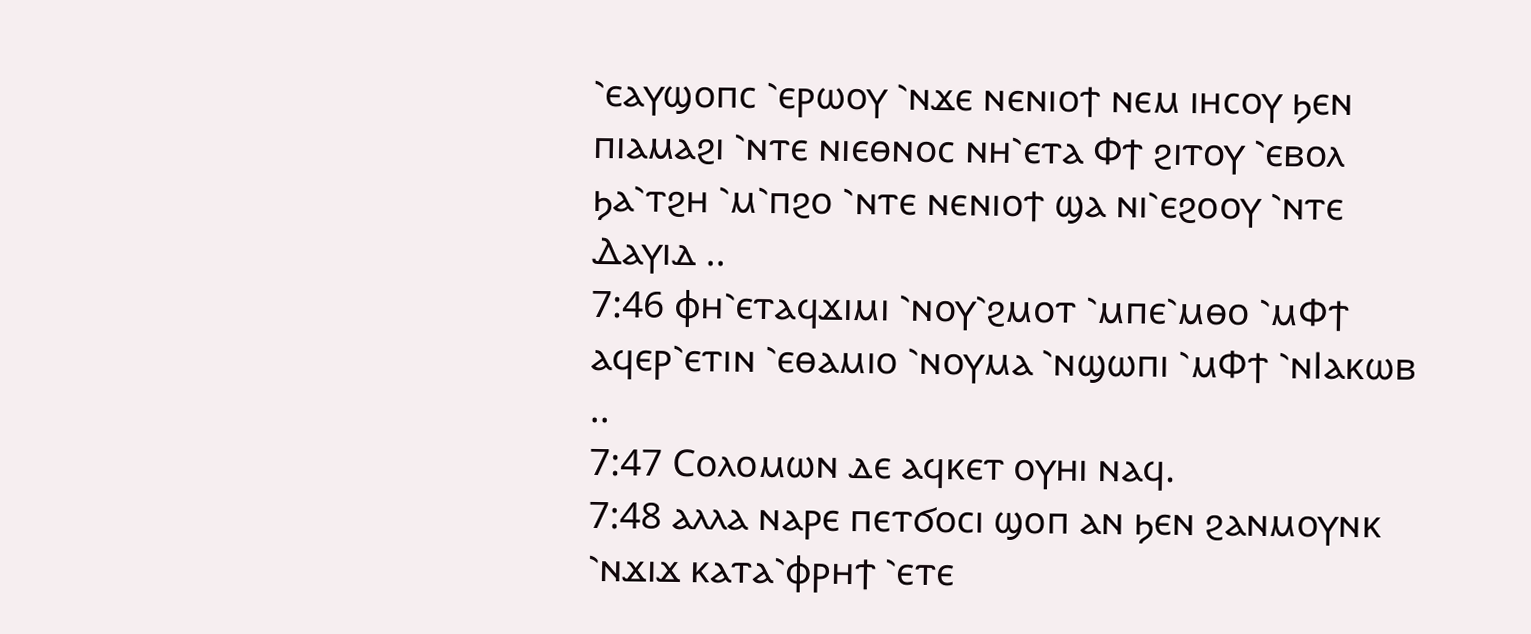⳿ⲉⲁⲩϣⲟⲡⲥ ⳿ⲉⲣⲱⲟⲩ ⳿ⲛϫⲉ ⲛⲉⲛⲓⲟϯ ⲛⲉⲙ ⲓⲏⲥⲟⲩ ϧⲉⲛ ⲡⲓⲁⲙⲁϩⲓ ⳿ⲛⲧⲉ ⲛⲓⲉⲑⲛⲟⲥ ⲛⲏ⳿ⲉⲧⲁ Ⲫϯ ϩⲓⲧⲟⲩ ⳿ⲉⲃⲟⲗ ϧⲁ⳿ⲧϩⲏ ⳿ⲙ⳿ⲡϩⲟ ⳿ⲛⲧⲉ ⲛⲉⲛⲓⲟϯ ϣⲁ ⲛⲓ⳿ⲉϩⲟⲟⲩ ⳿ⲛⲧⲉ Ⲇⲁⲩⲓⲇ ..
7:46 ⲫⲏ⳿ⲉⲧⲁϥϫⲓⲙⲓ ⳿ⲛⲟⲩ⳿ϩⲙⲟⲧ ⳿ⲙⲡⲉ⳿ⲙⲑⲟ ⳿ⲙⲪϯ ⲁϥⲉⲣ⳿ⲉⲧⲓⲛ ⳿ⲉⲑⲁⲙⲓⲟ ⳿ⲛⲟⲩⲙⲁ ⳿ⲛϣⲱⲡⲓ ⳿ⲙⲪϯ ⳿ⲛⲒⲁⲕⲱⲃ ..
7:47 Ⲥⲟⲗⲟⲙⲱⲛ ⲇⲉ ⲁϥⲕⲉⲧ ⲟⲩⲏⲓ ⲛⲁϥ.
7:48 ⲁⲗⲗⲁ ⲛⲁⲣⲉ ⲡⲉⲧϭⲟⲥⲓ ϣⲟⲡ ⲁⲛ ϧⲉⲛ ϩⲁⲛⲙⲟⲩⲛⲕ ⳿ⲛϫⲓϫ ⲕⲁⲧⲁ⳿ⲫⲣⲏϯ ⳿ⲉⲧⲉ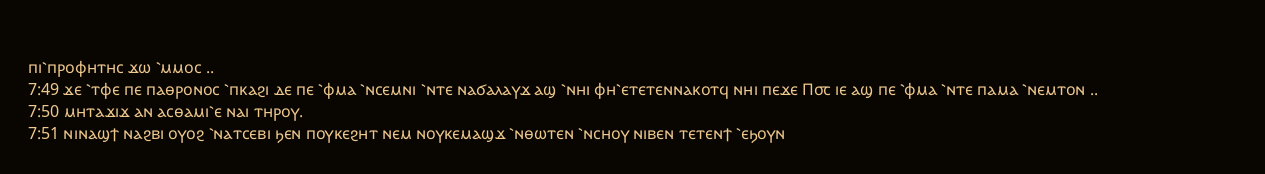ⲡⲓ⳿ⲡⲣⲟⲫⲏⲧⲏⲥ ϫⲱ ⳿ⲙⲙⲟⲥ ..
7:49 ϫⲉ ⳿ⲧⲫⲉ ⲡⲉ ⲡⲁⲑⲣⲟⲛⲟⲥ ⳿ⲡⲕⲁϩⲓ ⲇⲉ ⲡⲉ ⳿ⲫⲙⲁ ⳿ⲛⲥⲉⲙⲛⲓ ⳿ⲛⲧⲉ ⲛⲁϭⲁⲗⲁⲩϫ ⲁϣ ⳿ⲛⲏⲓ ⲫⲏ⳿ⲉⲧⲉⲧⲉⲛⲛⲁⲕⲟⲧϥ ⲛⲏⲓ ⲡⲉϫⲉ Ⲡ⳪ ⲓⲉ ⲁϣ ⲡⲉ ⳿ⲫⲙⲁ ⳿ⲛⲧⲉ ⲡⲁⲙⲁ ⳿ⲛⲉⲙⲧⲟⲛ ..
7:50 ⲙⲏⲧⲁϫⲓϫ ⲁⲛ ⲁⲥⲑⲁⲙⲓ⳿ⲉ ⲛⲁⲓ ⲧⲏⲣⲟⲩ.
7:51 ⲛⲓⲛⲁϣϯ ⲛⲁϩⲃⲓ ⲟⲩⲟϩ ⳿ⲛⲁⲧⲥⲉⲃⲓ ϧⲉⲛ ⲡⲟⲩⲕⲉϩⲏⲧ ⲛⲉⲙ ⲛⲟⲩⲕⲉⲙⲁϣϫ ⳿ⲛⲑⲱⲧⲉⲛ ⳿ⲛⲥⲏⲟⲩ ⲛⲓⲃⲉⲛ ⲧⲉⲧⲉⲛϯ ⳿ⲉϧⲟⲩⲛ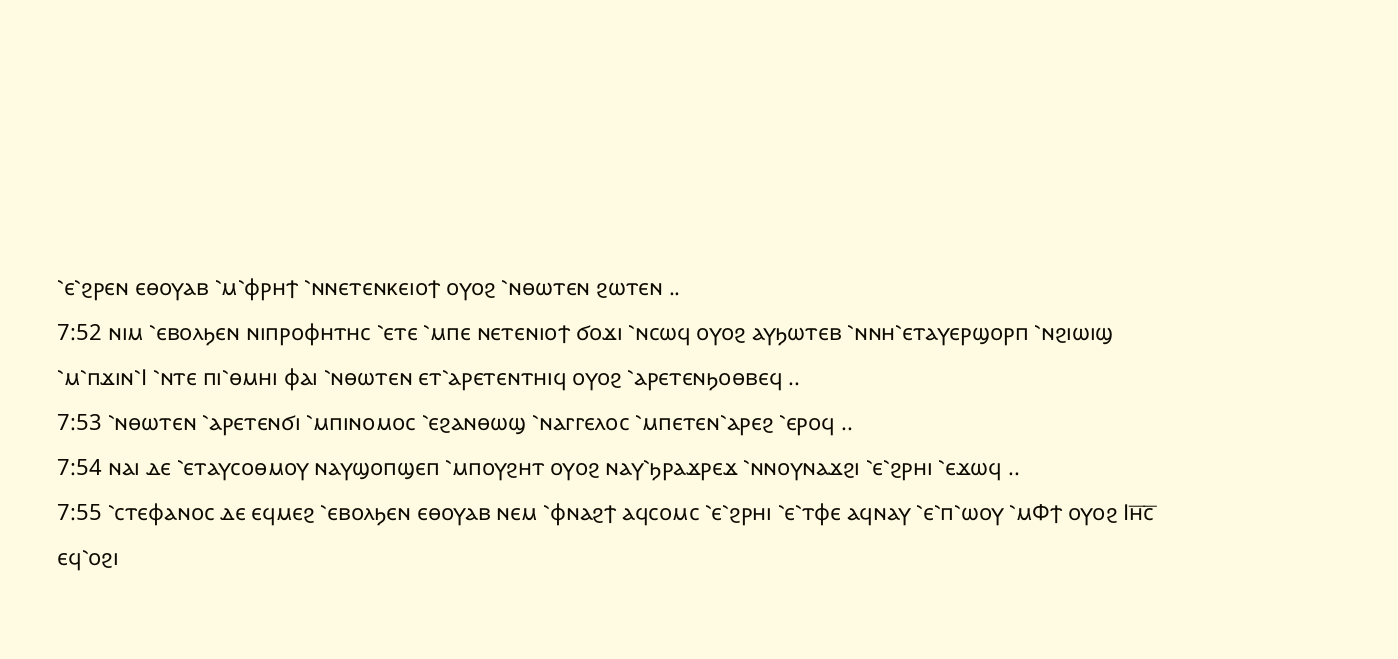⳿ⲉ⳿ϩⲣⲉⲛ ⲉⲑⲟⲩⲁⲃ ⳿ⲙ⳿ⲫⲣⲏϯ ⳿ⲛⲛⲉⲧⲉⲛⲕⲉⲓⲟϯ ⲟⲩⲟϩ ⳿ⲛⲑⲱⲧⲉⲛ ϩⲱⲧⲉⲛ ..
7:52 ⲛⲓⲙ ⳿ⲉⲃⲟⲗϧⲉⲛ ⲛⲓⲡⲣⲟⲫⲏⲧⲏⲥ ⳿ⲉⲧⲉ ⳿ⲙⲡⲉ ⲛⲉⲧⲉⲛⲓⲟϯ ϭⲟϫⲓ ⳿ⲛⲥⲱϥ ⲟⲩⲟϩ ⲁⲩϧⲱⲧⲉⲃ ⳿ⲛⲛⲏ⳿ⲉⲧⲁⲩⲉⲣϣⲟⲣⲡ ⳿ⲛϩⲓⲱⲓϣ ⳿ⲙ⳿ⲡϫⲓⲛ⳿Ⲓ ⳿ⲛⲧⲉ ⲡⲓ⳿ⲑⲙⲏⲓ ⲫⲁⲓ ⳿ⲛⲑⲱⲧⲉⲛ ⲉⲧ⳿ⲁⲣⲉⲧⲉⲛⲧⲏⲓϥ ⲟⲩⲟϩ ⳿ⲁⲣⲉⲧⲉⲛϧⲟⲑⲃⲉϥ ..
7:53 ⳿ⲛⲑⲱⲧⲉⲛ ⳿ⲁⲣⲉⲧⲉⲛϭⲓ ⳿ⲙⲡⲓⲛⲟⲙⲟⲥ ⳿ⲉϩⲁⲛⲑⲱϣ ⳿ⲛⲁⲅⲅⲉⲗⲟⲥ ⳿ⲙⲡⲉⲧⲉⲛ⳿ⲁⲣⲉϩ ⳿ⲉⲣⲟϥ ..
7:54 ⲛⲁⲓ ⲇⲉ ⳿ⲉⲧⲁⲩⲥⲟⲑⲙⲟⲩ ⲛⲁⲩϣⲟⲡϣⲉⲡ ⳿ⲙⲡⲟⲩϩⲏⲧ ⲟⲩⲟϩ ⲛⲁⲩ⳿ϧⲣⲁϫⲣⲉϫ ⳿ⲛⲛⲟⲩⲛⲁϫϩⲓ ⳿ⲉ⳿ϩⲣⲏⲓ ⳿ⲉϫⲱϥ ..
7:55 ⳿ⲥⲧⲉⲫⲁⲛⲟⲥ ⲇⲉ ⲉϥⲙⲉϩ ⳿ⲉⲃⲟⲗϧⲉⲛ ⲉⲑⲟⲩⲁⲃ ⲛⲉⲙ ⳿ⲫⲛⲁϩϯ ⲁϥⲥⲟⲙⲥ ⳿ⲉ⳿ϩⲣⲏⲓ ⳿ⲉ⳿ⲧⲫⲉ ⲁϥⲛⲁⲩ ⳿ⲉ⳿ⲡ⳿ⲱⲟⲩ ⳿ⲙⲪϯ ⲟⲩⲟϩ Ⲓⲏ̅ⲥ̅ ⲉϥ⳿ⲟϩⲓ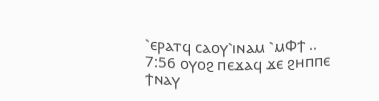⳿ⲉⲣⲁⲧϥ ⲥⲁⲟⲩ⳿ⲓⲛⲁⲙ ⳿ⲙⲪϯ ..
7:56 ⲟⲩⲟϩ ⲡⲉϫⲁϥ ϫⲉ ϩⲏⲡⲡⲉ ϯⲛⲁⲩ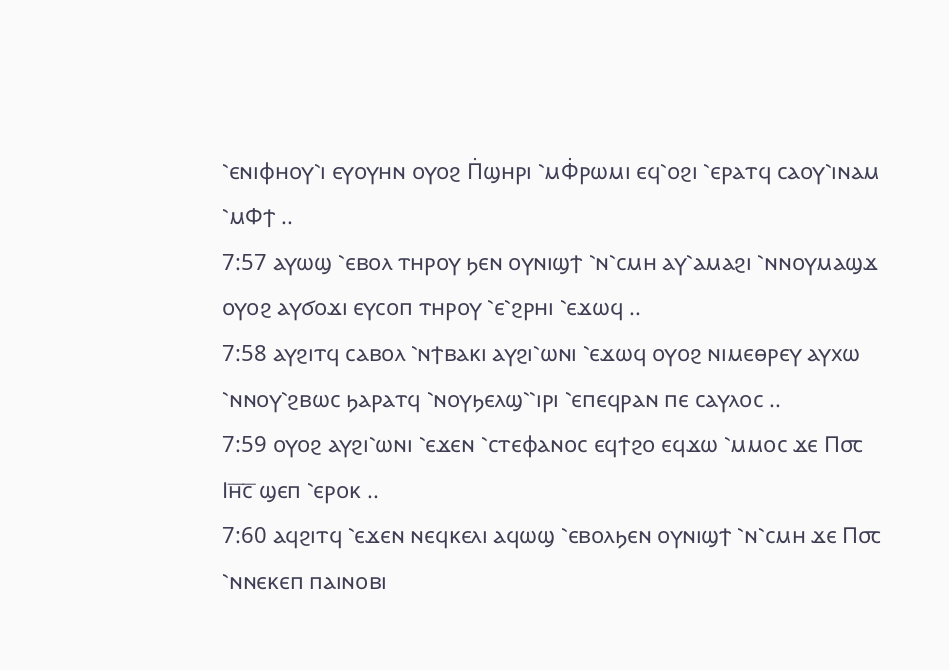⳿ⲉⲛⲓⲫⲏⲟⲩ⳿ⲓ ⲉⲩⲟⲩⲏⲛ ⲟⲩⲟϩ Ⲡ̇ϣⲏⲣⲓ ⳿ⲙⲪ̇ⲣⲱⲙⲓ ⲉϥ⳿ⲟϩⲓ ⳿ⲉⲣⲁⲧϥ ⲥⲁⲟⲩ⳿ⲓⲛⲁⲙ ⳿ⲙⲪϯ ..
7:57 ⲁⲩⲱϣ ⳿ⲉⲃⲟⲗ ⲧⲏⲣⲟⲩ ϧⲉⲛ ⲟⲩⲛⲓϣϯ ⳿ⲛ⳿ⲥⲙⲏ ⲁⲩ⳿ⲁⲙⲁϩⲓ ⳿ⲛⲛⲟⲩⲙⲁϣϫ ⲟⲩⲟϩ ⲁⲩϭⲟϫⲓ ⲉⲩⲥⲟⲡ ⲧⲏⲣⲟⲩ ⳿ⲉ⳿ϩⲣⲏⲓ ⳿ⲉϫⲱϥ ..
7:58 ⲁⲩϩⲓⲧϥ ⲥⲁⲃⲟⲗ ⳿ⲛϯⲃⲁⲕⲓ ⲁⲩϩⲓ⳿ⲱⲛⲓ ⳿ⲉϫⲱϥ ⲟⲩⲟϩ ⲛⲓⲙⲉⲑⲣⲉⲩ ⲁⲩⲭⲱ ⳿ⲛⲛⲟⲩ⳿ϩⲃⲱⲥ ϧⲁⲣⲁⲧϥ ⳿ⲛⲟⲩϧⲉⲗϣ⳿⳿ⲓⲣⲓ ⳿ⲉⲡⲉϥⲣⲁⲛ ⲡⲉ ⲥⲁⲩⲗⲟⲥ ..
7:59 ⲟⲩⲟϩ ⲁⲩϩⲓ⳿ⲱⲛⲓ ⳿ⲉϫⲉⲛ ⳿ⲥⲧⲉⲫⲁⲛⲟⲥ ⲉϥϯϩⲟ ⲉϥϫⲱ ⳿ⲙⲙⲟⲥ ϫⲉ Ⲡ⳪ Ⲓⲏ̅ⲥ̅ ϣⲉⲡ ⳿ⲉⲣⲟⲕ ..
7:60 ⲁϥϩⲓⲧϥ ⳿ⲉϫⲉⲛ ⲛⲉϥⲕⲉⲗⲓ ⲁϥⲱϣ ⳿ⲉⲃⲟⲗϧⲉⲛ ⲟⲩⲛⲓϣϯ ⳿ⲛ⳿ⲥⲙⲏ ϫⲉ Ⲡ⳪ ⳿ⲛⲛⲉⲕⲉⲡ ⲡⲁⲓⲛⲟⲃⲓ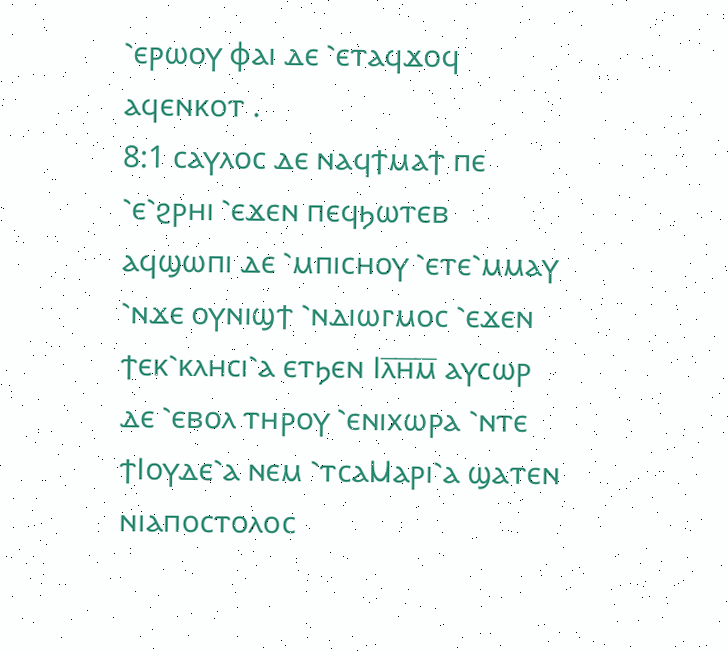⳿ⲉⲣⲱⲟⲩ ⲫⲁⲓ ⲇⲉ ⳿ⲉⲧⲁϥϫⲟϥ ⲁϥⲉⲛⲕⲟⲧ .
8:1 ⲥⲁⲩⲗⲟⲥ ⲇⲉ ⲛⲁϥϯⲙⲁϯ ⲡⲉ ⳿ⲉ⳿ϩⲣⲏⲓ ⳿ⲉϫⲉⲛ ⲡⲉϥϧⲱⲧⲉⲃ ⲁϥϣⲱⲡⲓ ⲇⲉ ⳿ⲙⲡⲓⲥⲏⲟⲩ ⳿ⲉⲧⲉ⳿ⲙⲙⲁⲩ ⳿ⲛϫⲉ ⲟⲩⲛⲓϣϯ ⳿ⲛⲇⲓⲱⲅⲙⲟⲥ ⳿ⲉϫⲉⲛ ϯⲉⲕ⳿ⲕⲗⲏⲥⲓ⳿ⲁ ⲉⲧϧⲉⲛ Ⲓⲗ̅ⲏ̅ⲙ̅ ⲁⲩⲥⲱⲣ ⲇⲉ ⳿ⲉⲃⲟⲗ ⲧⲏⲣⲟⲩ ⳿ⲉⲛⲓⲭⲱⲣⲁ ⳿ⲛⲧⲉ ϯⲒⲟⲩⲇⲉ⳿ⲁ ⲛⲉⲙ ⳿ⲧⲥⲁⲘⲁⲣⲓ⳿ⲁ ϣⲁⲧⲉⲛ ⲛⲓⲁⲡⲟⲥⲧⲟⲗⲟⲥ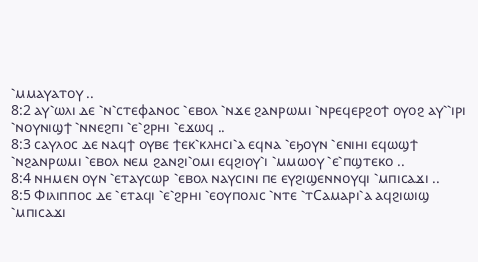⳿ⲙⲙⲁⲩⲁⲧⲟⲩ ..
8:2 ⲁⲩ⳿ⲱⲗⲓ ⲇⲉ ⳿ⲛ⳿ⲥⲧⲉⲫⲁⲛⲟⲥ ⳿ⲉⲃⲟⲗ ⳿ⲛϫⲉ ϩⲁⲛⲣⲱⲙⲓ ⳿ⲛⲣⲉϥⲉⲣϩⲟϯ ⲟⲩⲟϩ ⲁⲩ⳿⳿ⲓⲣⲓ ⳿ⲛⲟⲩⲛⲓϣϯ ⳿ⲛⲛⲉϩⲡⲓ ⳿ⲉ⳿ϩⲣⲏⲓ ⳿ⲉϫⲱϥ ..
8:3 ⲥⲁⲩⲗⲟⲥ ⲇⲉ ⲛⲁϥϯ ⲟⲩⲃⲉ ϯⲉⲕ⳿ⲕⲗⲏⲥⲓ⳿ⲁ ⲉϥⲛⲁ ⳿ⲉϧⲟⲩⲛ ⳿ⲉⲛⲓⲏⲓ ⲉϥⲱϣϯ ⳿ⲛϩⲁⲛⲣⲱⲙⲓ ⳿ⲉⲃⲟⲗ ⲛⲉⲙ ϩⲁⲛϩⲓ⳿ⲟⲙⲓ ⲉϥϩⲓⲟⲩ⳿ⲓ ⳿ⲙⲙⲱⲟⲩ ⳿ⲉ⳿ⲡϣⲧⲉⲕⲟ ..
8:4 ⲛⲏⲙⲉⲛ ⲟⲩⲛ ⳿ⲉⲧⲁⲩⲥⲱⲣ ⳿ⲉⲃⲟⲗ ⲛⲁⲩⲥⲓⲛⲓ ⲡⲉ ⲉⲩϩⲓϣⲉⲛⲛⲟⲩϥⲓ ⳿ⲙⲡⲓⲥⲁϫⲓ ..
8:5 Ⲫⲓⲗⲓⲡⲡⲟⲥ ⲇⲉ ⳿ⲉⲧⲁϥⲓ ⳿ⲉ⳿ϩⲣⲏⲓ ⳿ⲉⲟⲩⲡⲟⲗⲓⲥ ⳿ⲛⲧⲉ ⳿ⲧⲤⲁⲙⲁⲣⲓ⳿ⲁ ⲁϥϩⲓⲱⲓϣ ⳿ⲙⲡⲓⲥⲁϫⲓ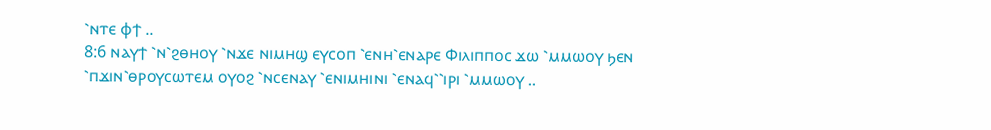⳿ⲛⲧⲉ ⲫϯ ..
8:6 ⲛⲁⲩϯ ⳿ⲛ⳿ϩⲑⲏⲟⲩ ⳿ⲛϫⲉ ⲛⲓⲙⲏϣ ⲉⲩⲥⲟⲡ ⳿ⲉⲛⲏ⳿ⲉⲛⲁⲣⲉ Ⲫⲓⲗⲓⲡⲡⲟⲥ ϫⲱ ⳿ⲙⲙⲱⲟⲩ ϧⲉⲛ ⳿ⲡϫⲓⲛ⳿ⲑⲣⲟⲩⲥⲱⲧⲉⲙ ⲟⲩⲟϩ ⳿ⲛⲥⲉⲛⲁⲩ ⳿ⲉⲛⲓⲙⲏⲓⲛⲓ ⳿ⲉⲛⲁϥ⳿⳿ⲓⲣⲓ ⳿ⲙⲙⲱⲟⲩ ..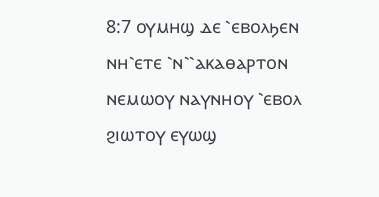8:7 ⲟⲩⲙⲏϣ ⲇⲉ ⳿ⲉⲃⲟⲗϧⲉⲛ ⲛⲏ⳿ⲉⲧⲉ ⳿ⲛ⳿⳿ⲁⲕⲁⲑⲁⲣⲧⲟⲛ ⲛⲉⲙⲱⲟⲩ ⲛⲁⲩⲛⲏⲟⲩ ⳿ⲉⲃⲟⲗ ϩⲓⲱⲧⲟⲩ ⲉⲩⲱϣ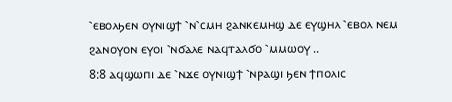⳿ⲉⲃⲟⲗϧⲉⲛ ⲟⲩⲛⲓϣϯ ⳿ⲛ⳿ⲥⲙⲏ ϩⲁⲛⲕⲉⲙⲏϣ ⲇⲉ ⲉⲩϣⲏⲗ ⳿ⲉⲃⲟⲗ ⲛⲉⲙ ϩⲁⲛⲟⲩⲟⲛ ⲉⲩⲟⲓ ⳿ⲛϭⲁⲗⲉ ⲛⲁϥⲧⲁⲗϭⲟ ⳿ⲙⲙⲱⲟⲩ ..
8:8 ⲁϥϣⲱⲡⲓ ⲇⲉ ⳿ⲛϫⲉ ⲟⲩⲛⲓϣϯ ⳿ⲛⲣⲁϣⲓ ϧⲉⲛ ϯⲡⲟⲗⲓⲥ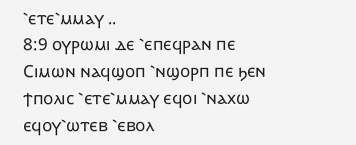⳿ⲉⲧⲉ⳿ⲙⲙⲁⲩ ..
8:9 ⲟⲩⲣⲱⲙⲓ ⲇⲉ ⳿ⲉⲡⲉϥⲣⲁⲛ ⲡⲉ Ⲥⲓⲙⲱⲛ ⲛⲁϥϣⲟⲡ ⳿ⲛϣⲟⲣⲡ ⲡⲉ ϧⲉⲛ ϯⲡⲟⲗⲓⲥ ⳿ⲉⲧⲉ⳿ⲙⲙⲁⲩ ⲉϥⲟⲓ ⳿ⲛⲁⲭⲱ ⲉϥⲟⲩ⳿ⲱⲧⲉⲃ ⳿ⲉⲃⲟⲗ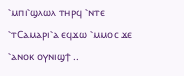⳿ⲙⲡⲓ⳿ϣⲗⲱⲗ ⲧⲏⲣϥ ⳿ⲛⲧⲉ ⳿ⲧⲤⲁⲙⲁⲣⲓ⳿ⲁ ⲉϥϫⲱ ⳿ⲙⲙⲟⲥ ϫⲉ ⳿ⲁⲛⲟⲕ ⲟⲩⲛⲓϣϯ ..